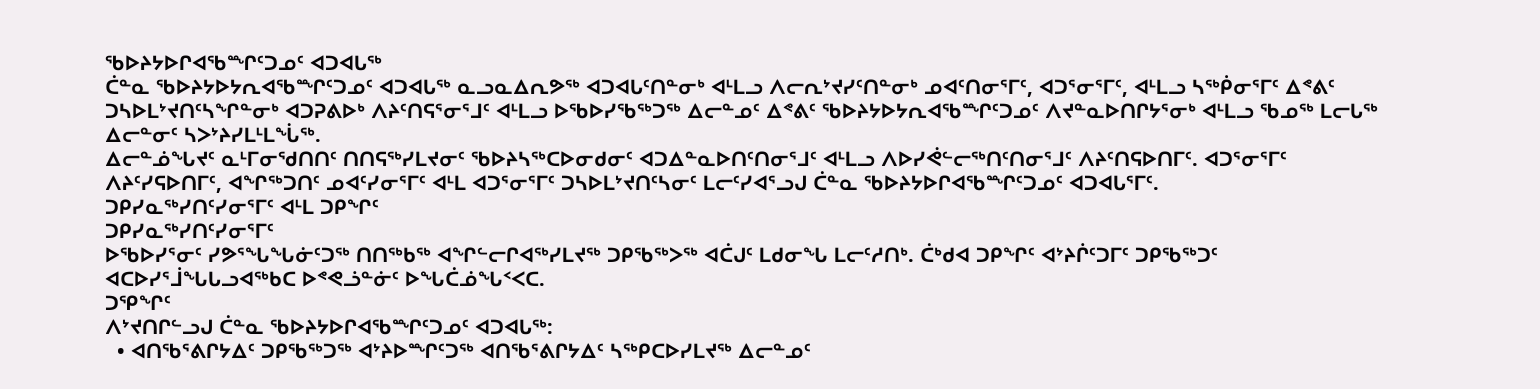ᖃᐅᔨᔭᐅᒋᐊᖃᙱᑦᑐᓄᑦ ᐊᑐᐊᒐᖅ
ᑖᓐᓇ ᖃᐅᔨᔭᐅᔭᕆᐊᖃᙱᑦᑐᓄᑦ ᐊᑐᐊᒐᖅ ᓇᓗᓇᐃᕆᕗᖅ ᐊᑐᐊᒐᑦᑎᓐᓂᒃ ᐊᒻᒪᓗ ᐱᓕᕆᔾᔪᓯᑦᑎᓐᓂᒃ ᓄᐊᑦᑎᓂᕐᒥᑦ, ᐊᑐᕐᓂᕐᒥᑦ, ᐊᒻᒪᓗ ᓴᖅᑮᓂᕐᒥᑦ ᐃᕝᕕᑦ ᑐᓴᐅᒪᔾᔪᑎᑦᓴᖏᓐᓂᒃ ᐊᑐᕈᕕᐅᒃ ᐱᔨᑦᑎᕋᕐᓂᕐᒧᑦ ᐊᒻᒪᓗ ᐅᖃᐅᓯᖃᖅᑐᖅ ᐃᓕᓐᓄᑦ ᐃᕝᕕᑦ ᖃᐅᔨᔭᐅᔭᕆᐊᖃᙱᑦᑐᓄᑦ ᐱᔪᓐᓇᐅᑎᒋᔭᕐᓂᒃ ᐊᒻᒪᓗ ᖃᓄᖅ ᒪᓕᒐᖅ ᐃᓕᓐᓂᑦ ᓴᐳᔾᔨᓯᒪᒻᒪᖔᖅ.
ᐃᓕᓐᓅᖓᔪᑦ ᓇᒻᒥᓂᖁᑎᑎᑦ ᑎᑎᕋᖅᓯᒪᔪᓂᑦ ᖃᐅᔨᓴᖅᑕᐅᓂᑯᓂᑦ ᐊᑐᐃᓐᓇᐅᑎᑦᑎᓂᕐᒧᑦ ᐊᒻᒪᓗ ᐱᐅᓯᕚᓪᓕᖅᑎᑦᑎᓂᕐᒧᑦ ᐱᔨᑦᑎᕋᐅᑎᒥᑦ. ᐊᑐᕐᓂᕐᒥᑦ ᐱᔨᑦᓯᕋᐅᑎᒥᑦ, ᐊᖏᖅᑐᑎᑦ ᓄᐊᑦᓯᓂᕐᒥᑦ ᐊᒻᒪ ᐊᑐᕐᓂᕐᒥᑦ ᑐᓴᐅᒪᔾᔪᑎᑦᓴᓂᑦ ᒪᓕᑦᓯᐊᕐᓗᒍ ᑖᓐᓇ ᖃᐅᔨᔭᐅᒋᐊᖃᙱᑦᑐᓄᑦ ᐊᑐᐊᒐᕐᒥᑦ.
ᑐᑭᓯᓇᖅᓯᑎᑦᓯᓂᕐᒥᑦ ᐊᒻᒪ ᑐᑭᖏᑦ
ᑐᑭᓯᓇᖅᓯᑎᑦᓯᓂᕐᒥᑦ
ᐅᖃᐅᓯᕐᓂᑦ ᓯᕗᕐᖓᖓᓃᑦᑐᖅ ᑎᑎᖅᑲᖅ ᐊᖏᓪᓕᒋᐊᖅᓯᒪᔪᖅ ᑐᑭᖃᖅᐳᖅ ᐊᑖᒍᑦ ᒪᑯᓂᖓ ᒪᓕᑦᓱᑎᒃ. ᑖᒃᑯᐊ ᑐᑭᖏᑦ ᐊᔾᔨᒌᑦᑐᒥᑦ ᑐᑭᖃᖅᑐᑦ ᐊᑕᐅᓯᕐᒨᖓᒐᓗᐊᖅᑲᑕ ᐅᕝᕙᓘᓐᓃᑦ ᐅᖓᑖᓅᖓᑉᐸᑕ.
ᑐᕿᖏᑦ
ᐱᔾᔪᑎᒋᓪᓗᒍ ᑖᓐᓇ ᖃᐅᔨᔭᐅᒋᐊᖃᙱᑦᑐᓄᑦ ᐊᑐᐊᒐᖅ:
  • ᐊᑎᖃᕐᕕᒋᔭᐃᑦ ᑐᑭᖃᖅᑐᖅ ᐊᔾᔨᐅᙱᑦᑐᖅ ᐊᑎᖃᕐᕕᒋᔭᐃᑦ ᓴᖅᑭᑕᐅᓯᒪᔪᖅ ᐃᓕᓐᓄᑦ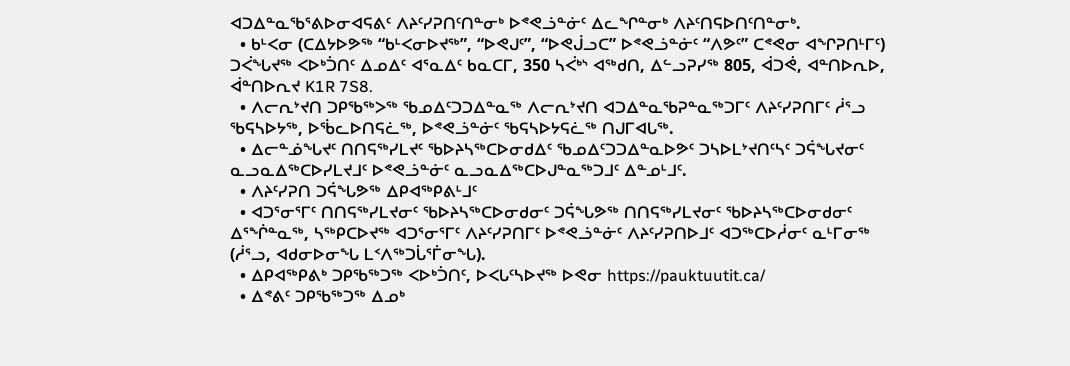ᐊᑐᐃᓐᓇᖃᕐᕕᐅᓂᐊᕋᕕᑦ ᐱᔨᑦᓯᕈᑎᑦᑎᓐᓂᒃ ᐅᕝᕙᓘᓐᓃᑦ ᐃᓚᖏᓐᓂᒃ ᐱᔨᑦᑎᕋᐅᑎᑦᑎᓐᓂᒃ.
  • ᑲᒻᐸᓂ (ᑕᐃᔭᐅᕗᖅ “ᑲᒻᐸᓂᐅᔪᖅ”, “ᐅᕙᒍᑦ”, “ᐅᕙᒎᓗᑕ” ᐅᕝᕙᓘᓐᓃᑦ “ᐱᕗᑦ” ᑕᕝᕙᓂ ᐊᖏᕈᑎᒻᒥᑦ) ᑐᐹᖓᔪᖅ ᐸᐅᒃᑑᑎᑦ ᐃᓄᐃᑦ ᐊᕐᓇᐃᑦ ᑲᓇᑕᒥ, 350 ᓴᐹᒃᔅ ᐊᖅᑯᑎ, ᐃᓪᓗᕈᓯᖅ 805, ᐋᑐᕚ, ᐊᓐᑎᐅᕆᐅ, ᐋᓐᑎᐅᕆᔪ K1R 7S8.
  • ᐱᓕᕆᔾᔪᑎ ᑐᑭᖃᖅᐳᖅ ᖃᓄᐃᑦᑐᑐᐃᓐᓇᖅ ᐱᓕᕆᔾᔪᑎ ᐊᑐᐃᓐᓇᖃᕈᓐᓇᖅᑐᒥᑦ ᐱᔨᑦᓯᕈᑎᒥᑦ ᓲᕐᓗ ᖃᕋᓴᐅᔭᖅ, ᐅᖄᓚᐅᑎᕋᓛᖅ, ᐅᕝᕙᓘᓐᓃᑦ ᖃᕋᓴᐅᔭᕋᓛᖅ ᑎᒍᒥᐊᒐᖅ.
  • ᐃᓕᓐᓅᖓᔪᑦ ᑎᑎᕋᖅᓯᒪᔪᑦ ᖃᐅᔨᓴᖅᑕᐅᓂᑯᐃᑦ ᖃᓄᐃᑦᑐᑐᐃᓐᓇᐅᕗᑦ ᑐᓴᐅᒪᔾᔪᑎᑦᓴᑦ ᑐᕌᖓᔪᓂᑦ ᓇᓗᓇᐃᖅᑕᐅᓯᒪᔪᒧᑦ ᐅᕝᕙᓘᓐᓃᑦ ᓇᓗᓇᐃᖅᑕᐅᒍᓐᓇᖅᑐᒧᑦ ᐃᓐᓄᒻᒧᑦ.
  • ᐱᔨᑦᓯᕈᑎ ᑐᕌᖓᕗᖅ ᐃᑭᐊᖅᑭᕕᒻᒧᑦ
  • ᐊᑐᕐᓂᕐᒥᑦ ᑎᑎᕋᖅᓯᒪᔪᓂᑦ ᖃᐅᔨᓴᖅᑕᐅᓂᑯᓂᑦ ᑐᕌᖓᕗᖅ ᑎᑎᕋᖅᓯᒪᔪᓂᑦ ᖃᐅᔨᓴᖅᑕᐅᓂᑯᓂᑦ ᐃᕐᖐᓐᓇᖅ, ᓴᖅᑭᑕᐅᔪᖅ ᐊᑐᕐᓂᕐᒥᑦ ᐱᔨᑦᓯᕈᑎᒥᑦ ᐅᕝᕙᓘᓐᓃᑦ ᐱᔨᑦᓯᕈᑎᐅᒧᑦ ᐊᑐᖅᑕᐅᓲᓂᑦ ᓇᒻᒥᓂᖅ (ᓲᕐᓗ, ᐊᑯᓂᐅᓂᖓ ᒪᑉᐱᖅᑐᒑᕐᒦᓂᖓ).
  • ᐃᑭᐊᖅᑭᕕᒃ ᑐᑭᖃᖅᑐᖅ ᐸᐅᒃᑑᑎᑦ, ᐅᐸᒐᑦᓴᐅᔪᖅ ᐅᕙᓂ https://pauktuutit.ca/
  • ᐃᕝᕕᑦ ᑐᑭᖃᖅᑐᖅ ᐃᓄᒃ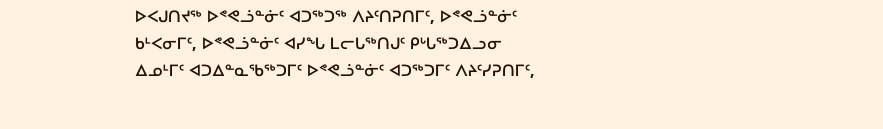ᐅᐸᒍᑎᔪᖅ ᐅᕝᕙᓘᓐᓃᑦ ᐊᑐᖅᑐᖅ ᐱᔨᑦᑎᕈᑎᒥᑦ, ᐅᕝᕙᓘᓐᓃᑦ ᑲᒻᐸᓂᒥᑦ, ᐅᕝᕙᓘᓐᓃᑦ ᐊᓯᖓ ᒪᓕᒐᖅᑎᒍᑦ ᑭᒡᒐᖅᑐᐃᓗᓂ ᐃᓄᒻᒥᑦ ᐊᑐᐃᓐᓇᖃᖅᑐᒥᑦ ᐅᕝᕙᓘᓐᓃᑦ ᐊᑐᖅᑐᒥᑦ ᐱᔨᑦᓯᕈᑎᒥᑦ,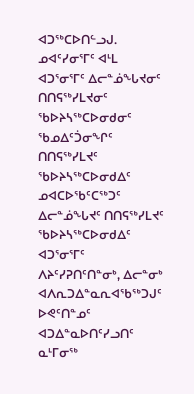ᐊᑐᖅᑕᐅᑎᓪᓗᒍ.
ᓄᐊᑦᓯᓂᕐᒥᑦ ᐊᒻᒪ ᐊᑐᕐᓂᕐᒥᑦ ᐃᓕᓐᓅᖓᔪᓂᑦ ᑎᑎᕋᖅᓯᒪᔪᓂᑦ ᖃᐅᔨᓴᖅᑕᐅᓂᑯᓂᑦ
ᖃᓄᐃᑦᑑᓂᖏᑦ ᑎᑎᕋᖅᓯᒪᔪᑦ ᖃᐅᔨᓴᖅᑕᐅᓂᑯᐃᑦ ᓄᐊᑕᐅᖃᑦᑕᖅᑐᑦ
ᐃᓕᓐᓅᖓᔪᑦ ᑎᑎᕋᖅᓯᒪᔪᑦ ᖃᐅᔨᓴᖅᑕᐅᓂᑯᐃᑦ
ᐊᑐᕐᓂᕐᒥᑦ ᐱᔨᑦᓯᕈᑎᑦᑎᓐᓂᒃ, ᐃᓕᓐᓂᒃ ᐊᐱᕆᑐᐃᓐᓇᕆᐊᖃᖅᑐᒍᑦ ᐅᕙᑦᑎᓐᓄᑦ ᐊᑐᐃᓐᓇᐅᑎᑦᓯᓗᑎᑦ ᓇᒻᒥᓂᖅ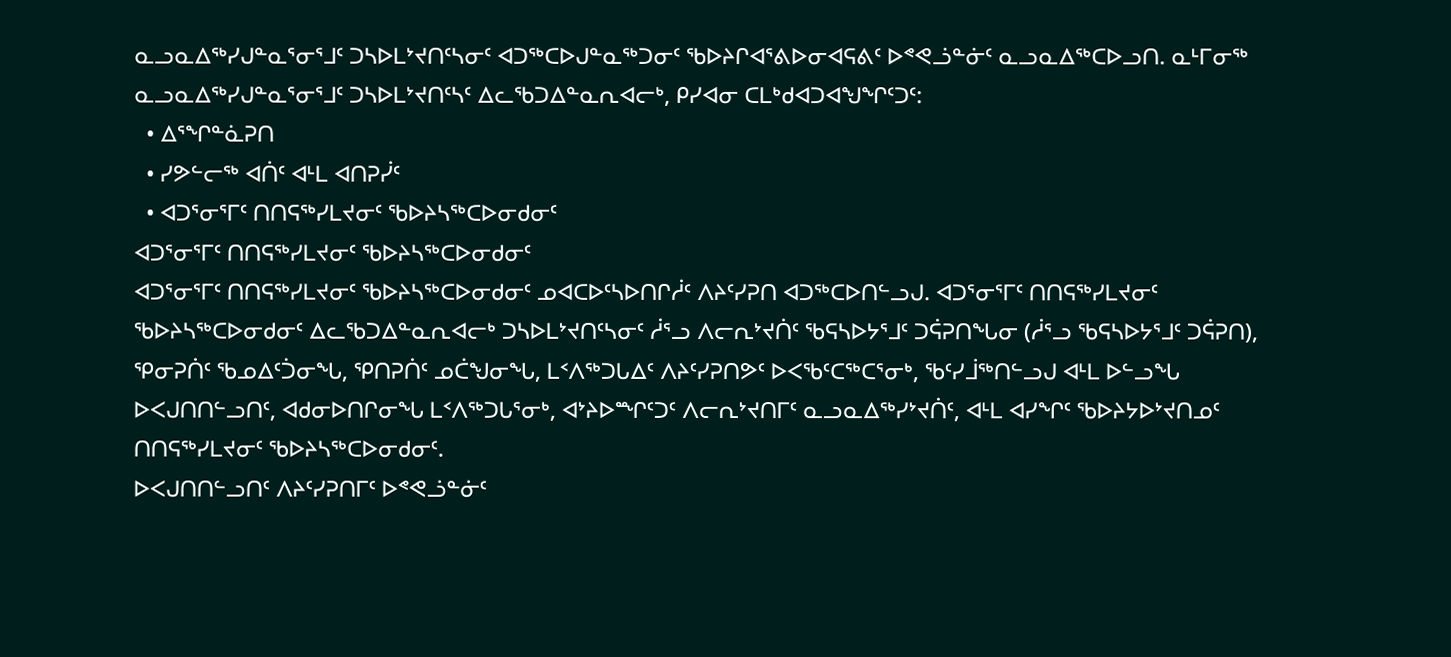ᓇᓗᓇᐃᖅᓯᒍᓐᓇᕐᓂᕐᒧᑦ ᑐᓴᐅᒪᔾᔪᑎᑦᓴᓂᑦ ᐊᑐᖅᑕᐅᒍᓐᓇᖅᑐᓂᑦ ᖃᐅᔨᒋᐊᕐᕕᐅᓂᐊᕋᕕᑦ ᐅᕝᕙᓘᓐᓃᑦ ᓇᓗᓇᐃᖅᑕᐅᓗᑎ. ᓇᒻᒥᓂᖅ ᓇᓗᓇᐃᖅᓯᒍᓐᓇᕐᓂᕐᒧᑦ ᑐᓴᐅᒪᔾᔪᑎᑦᓴᑦ ᐃᓚᖃᑐᐃᓐᓇᕆᐊᓕᒃ, ᑭᓯᐊᓂ ᑕᒪᒃᑯᐊᑐᐊᖑᖏᑦᑐᑦ:
  • ᐃᕐᖏᓐᓈᕈᑎ
  • ᓯᕗᓪᓕᖅ ᐊᑏᑦ ᐊᒻᒪ ᐊᑎᕈᓰᑦ
  • ᐊᑐᕐᓂᕐᒥᑦ ᑎᑎᕋᖅᓯᒪᔪᓂᑦ ᖃᐅᔨᓴᖅᑕᐅᓂᑯᓂᑦ
ᐊᑐᕐᓂᕐᒥᑦ ᑎᑎᕋᖅᓯᒪᔪᓂᑦ ᖃᐅᔨᓴᖅᑕᐅᓂᑯᓂᑦ
ᐊᑐᕐᓂᕐᒥᑦ ᑎᑎᕋᖅᓯᒪᔪᓂᑦ ᖃᐅᔨᓴᖅᑕᐅᓂᑯᓂᑦ ᓄᐊᑕᐅᑦᓴᐅᑎᒋᓲᑦ ᐱᔨᑦᓯᕈᑎ ᐊᑐᖅᑕᐅᑎᓪᓗᒍ. ᐊᑐᕐᓂᕐᒥᑦ ᑎᑎᕋᖅᓯᒪᔪᓂᑦ ᖃᐅᔨᓴᖅᑕᐅᓂᑯᓂᑦ ᐃᓚᖃᑐᐃᓐᓇᕆᐊᓕᒃ ᑐᓴᐅᒪᔾᔪᑎᑦᓴᓂᑦ ᓲᕐᓗ ᐱᓕᕆᔾᔪᑏᑦ ᖃᕋᓴᐅᔭᕐᒧᑦ ᑐᕌᕈᑎᖓᓂ (ᓲᕐᓗ ᖃᕋᓴᐅᔭᕐᒧᑦ ᑐᕌᕈᑎ), ᕿᓂᕈᑏᑦ ᖃᓄᐃᑦᑑᓂᖓ, ᕿᑎᕈᑏᑦ ᓄᑖᖑᓂᖓ, ᒪᑉᐱᖅᑐᒐᐃᑦ ᐱᔨᑦᓯᕈᑎᕗᑦ ᐅᐸᖃᑦᑕᖅᑕᕐᓂᒃ, ᖃᑦᓯᒨᖅᑎᓪᓗᒍ ᐊᒻᒪ ᐅᓪᓗᖓ ᐅᐸᒍᑎᑎᓪᓗᑎᑦ, ᐊᑯᓂᐅᑎᒋᓂᖓ ᒪᑉᐱᖅᑐᒐᕐᓂᒃ, ᐊᔾᔨᐅᙱᑦᑐᑦ ᐱᓕᕆᔾᔪᑎᒥᑦ ᓇᓗᓇᐃᖅᓯᔾᔪᑏᑦ, ᐊᒻᒪ ᐊᓯᖏᑦ ᖃᐅᔨᔭᐅᔾᔪᑎᓄᑦ ᑎᑎᕋᖅᓯᒪᔪᓂᑦ ᖃᐅᔨᓴᖅᑕᐅᓂᑯᓂᑦ.
ᐅᐸᒍᑎᑎᓪᓗᑎᑦ ᐱᔨᑦᓯᕈᑎᒥᑦ ᐅᕝᕙᓘᓐᓃᑦ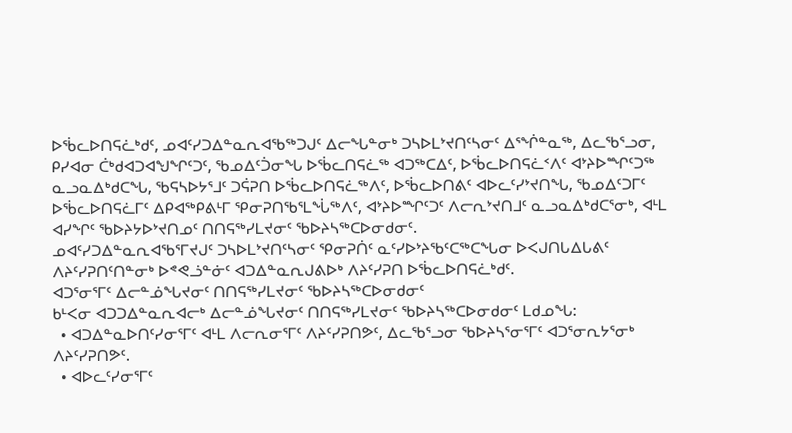ᐅᖄᓚᐅᑎᕋᓛᒃᑯᑦ, ᓄᐊᑦᓯᑐᐃᓐᓇᕆᐊᖃᖅᑐᒍᑦ ᐃᓕᖓᓐᓂᒃ ᑐᓴᐅᒪᔾᔪᑎᑦᓴᓂᑦ ᐃᕐᖐᓐᓇᖅ, ᐃᓚᖃᕐᓗᓂ, ᑭᓯᐊᓂ ᑖᒃᑯᐊᑐᐊᖑᖏᑦᑐᑦ, ᖃᓄᐃᑦᑑᓂᖓ ᐅᖄᓚᑎᕋᓛᖅ ᐊᑐᖅᑕᐃᑦ, ᐅᖄᓚᐅᑎᕋᓛᑉᐱᑦ ᐊᔾᔨᐅᙱᑦᑐᖅ ᓇᓗᓇᐃᒃᑯᑕᖓ, ᖃᕋᓴᐅᔭᕐᒧᑦ ᑐᕌᕈᑎ ᐅᖄᓚᐅᑎᕋᓛᖅᐱᑦ, ᐅᖄᓚᐅᑎᕕᑦ ᐊᐅᓚᑦᓯᔾᔪᑎᖓ, ᖃᓄᐃᑦᑐᒥᑦ ᐅᖄᓚᐅᑎᕋᓛᒥᑦ ᐃᑭᐊᖅᑭᕕᒻᒥ ᕿᓂᕈᑎᖃᕐᒪᖔᖅᐱᑦ, ᐊᔾᔨᐅᙱᑦᑐᑦ ᐱᓕᕆᔾᔪᑎᒧᑦ ᓇᓗᓇᐃᒃᑯᑕᕐᓂᒃ, ᐊᒻᒪ ᐊᓯᖏᑦ ᖃᐅᔨᔭᐅᔾᔪᑎᓄᑦ ᑎᑎᕋᖅᓯᒪᔪᓂᑦ ᖃᐅᔨᓴᖅᑕᐅᓂᑯᓂᑦ.
ᓄᐊᑦᓯᑐᐃᓐᓇᕆᐊᖃᕐᒥᔪᒍᑦ ᑐᓴᐅᒪᔾᔪᑎᑦᓴᓂᑦ ᕿᓂᕈᑏᑦ ᓇᑦᓯᐅᔾᔨᖃᑦᑕᖅᑕᖓᓂ ᐅᐸᒍᑎᒐᐃᒐᕕᑦ ᐱᔨᑦᓯᕈᑎᑦᑎᓐᓂᒃ ᐅᕝᕙᓘᓐᓃᑦ ᐊᑐᐃᓐᓇᕆᒍᕕᐅᒃ ᐱᔨᑦᓯᕈᑎ ᐅᖄᓚᐅᑎᕋᓛᒃᑯᑦ.
ᐊᑐᕐᓂᕐᒥᑦ ᐃᓕᓐᓅᖓᔪᓂᑦ ᑎᑎᕋᖅᓯᒪᔪᓂᑦ ᖃᐅᔨᓴᖅᑕᐅᓂᑯᓂᑦ
ᑲᒻᐸᓂ ᐊᑐᑐᐃᓐᓇᕆᐊᓕᒃ ᐃᓕᓐᓅᖓᔪᓂᑦ ᑎᑎᕋᖅᓯᒪᔪᓂᑦ ᖃᐅᔨᓴᖅᑕᐅᓂᑯᓂᑦ ᒪᑯᓄᖓ:
  • ᐊᑐᐃᓐᓇᐅᑎᑦᓯᓂᕐᒥᑦ ᐊᒻᒪ ᐱᓕᕆᓂᕐᒥᑦ ᐱᔨᑦᓯᕈᑎᕗᑦ, ᐃᓚᖃᕐᓗᓂ ᖃᐅᔨᓴᕐᓂᕐᒥᑦ ᐊᑐᕐᓂᕆᔭᕐᓂᒃ ᐱᔨᑦᓯᕈᑎᕗᑦ.
  • ᐊᐅᓚᑦᓯᓂᕐᒥᑦ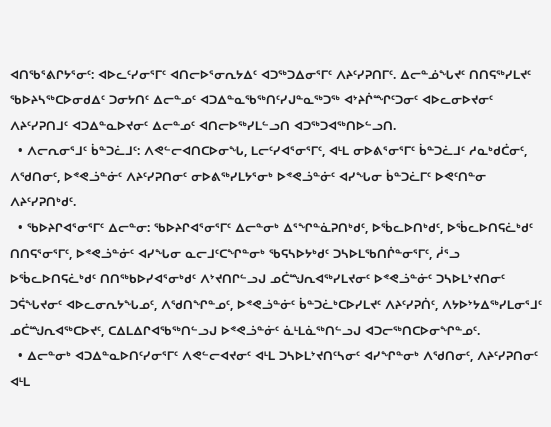ᐊᑎᖃᕐᕕᒋᔭᕐᓂᑦ: ᐊᐅᓚᑦᓯᓂᕐᒥᑦ ᐊᑎᓕᐅᕐᓂᕆᔭᐃᑦ ᐊᑐᖅᑐᐃᓂᕐᒥᑦ ᐱᔨᑦᓯᕈᑎᒥᑦ. ᐃᓕᓐᓅᖓᔪᑦ ᑎᑎᕋᖅᓯᒪᔪᑦ ᖃᐅᔨᓴᖅᑕᐅᓂᑯᐃᑦ ᑐᓂᔭᑎᑦ ᐃᓕᓐᓄᑦ ᐊᑐᐃᓐᓇᖃᖅᑎᑦᓯᒍᓐᓇᖅᑐᖅ ᐊᔾᔨᒌᙱᑦᑐᓂᑦ ᐊᐅᓚᓂᐅᔪᓂᑦ ᐱᔨᑦᓯᕈᑎᒧᑦ ᐊᑐᐃᓐᓇᐅᔪᓂᑦ ᐃᓕᓐᓄᑦ ᐊᑎᓕᐅᖅᓯᒪᓪᓗᑎ ᐊᑐᖅᑐᐊᖅᑎᐅᓪᓗᑎ.
  • ᐱᓕᕆᓂᕐᒧᑦ ᑳᓐᑐᓛᒧᑦ: ᐱᕙᓪᓕᐊᑎᑕᐅᓂᖓ, ᒪᓕᑦᓯᐊᕐᓂᕐᒥᑦ, ᐊᒻᒪ ᓂᐅᕕᕐᓂᕐᒥᑦ ᑳᓐᑐᓛᒧᑦ ᓱᓇᒃᑯᑖᓂᑦ, ᐱᖁᑎᓂᑦ, ᐅᕝᕙᓘᓐᓃᑦ ᐱᔨᑦᓯᕈᑎᓂᑦ ᓂᐅᕕᖅᓯᒪᔭᕐᓂᒃ ᐅᕝᕙᓘᓐᓃᑦ ᐊᓯᖓᓂ ᑳᓐᑐᓛᒥᑦ ᐅᕙᑦᑎᓐᓂ ᐱᔨᑦᓯᕈᑎᒃᑯᑦ.
  • ᖃᐅᔨᒋᐊᕐᓂᕐᒥᑦ ᐃᓕᓐᓂ: ᖃᐅᔨᒋᐊᕐᓂᕐᒥᑦ ᐃᓕᓐᓂᒃ ᐃᕐᖏᓐᓈᕈᑎᒃᑯᑦ, ᐅᖄᓚᐅᑎᒃᑯᑦ, ᐅᖄᓚᐅᑎᕋᓛᒃᑯᑦ ᑎᑎᕋᕐᓂᕐᒥᑦ, ᐅᕝᕙᓘᓐᓃᑦ ᐊᓯᖓᓂ ᓇᓕᒧᑦᑕᖏᓐᓂᒃ ᖃᕋᓴᐅᔭᒃᑯᑦ ᑐᓴᐅᒪᖃᑎᒌᓐᓂᕐᒥᑦ, ᓲᕐᓗ ᐅᖄᓚᐅᑎᕋᓛᒃᑯᑦ ᑎᑎᖅᑲᐅᓯᐊᕐᓂᒃᑯᑦ ᐱᔾᔪᑎᒋᓪᓗᒍ ᓄᑖᙳᕆᐊᖅᓯᒪᔪᓂᑦ ᐅᕝᕙᓘᓐᓃᑦ ᑐᓴᐅᒪᔾᔪᑎᓂᑦ ᑐᕌᖓᔪᓂᑦ ᐊᐅᓚᓂᕆᔭᖓᓄᑦ, ᐱᖁᑎᖏᓐᓄᑦ, ᐅᕝᕙᓘᓐᓃᑦ ᑳᓐᑐᓛᒃᑕᐅᓯᒪᔪᑦ ᐱᔨᑦᓯᕈᑏᑦ, ᐱᔭᐅᔾᔭᐃᖅᓯᒪᓂᕐᒧᑦ ᓄᑖᙳᕆᐊᖅᑕᐅᔪᑦ, ᑕᐃᒪᐃᒋᐊᖃᖅᑎᓪᓗᒍ ᐅᕝᕙᓘᓐᓃᑦ ᓈᒻᒪᓈᖅᑎᓪᓗᒍ ᐊᑐᓕᖅᑎᑕᐅᓂᖏᓐᓄᑦ.
  • ᐃᓕᓐᓂᒃ ᐊᑐᐃᓐᓇᐅᑎᑦᓯᓂᕐᒥᑦ ᐱᕙᓪᓕᐊᔪᓂᑦ ᐊᒻᒪ ᑐᓴᐅᒪᔾᔪᑎᑦᓴᓂᑦ ᐊᓯᖏᓐᓂᒃ ᐱᖁᑎᓂᑦ, ᐱᔨᑦᓯᕈᑎᓂᑦ ᐊᒻᒪ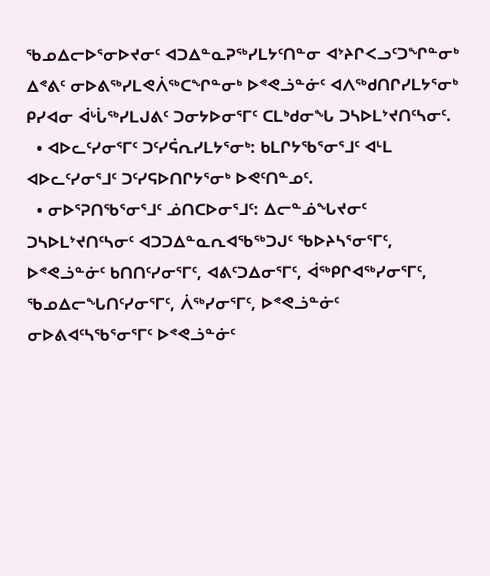ᖃᓄᐃᓕᐅᕐᓂᐅᔪᓂᑦ ᐊᑐᐃᓐᓇᕈᖅᓯᒪᔭᑦᑎᓐᓂ ᐊᔾᔨᒋᐸᓗᑦᑐᖏᓐᓂᒃ ᐃᕝᕕᑦ ᓂᐅᕕᖅᓯᒪᕙᐲᖅᑕᖏᓐᓂᒃ ᐅᕝᕙᓘᓐᓃᑦ ᐊᐱᖅᑯᑎᒋᓯᒪᔭᕐᓂᒃ ᑭᓯᐊᓂ ᐋᒡᒑᖅᓯᒪᒍᕕᑦ ᑐᓂᔭᐅᓂᕐᒥᑦ ᑕᒪᒃᑯᓂᖓ ᑐᓴᐅᒪᔾᔪᑎᑦᓴᓂᑦ.
  • ᐊᐅᓚᑦᓯᓂᕐᒥᑦ ᑐᑦᓯᕌᕆᓯᒪᔭᕐᓂᒃ: ᑲᒪᒋᔭᖃᕐᓂᕐᒧᑦ ᐊᒻᒪ ᐊᐅᓚᑦᓯᓂᕐᒧᑦ ᑐᑦᓯᕋᐅᑎᒋᔭᕐᓂᒃ ᐅᕙᑦᑎᓐᓄᑦ.
  • ᓂᐅᕐᕈᑎᖃᕐᓂᕐᒧᑦ ᓅᑎᑕᐅᓂᕐᒧᑦ: ᐃᓕᓐᓅᖓᔪᓂᑦ ᑐᓴᐅᒪᔾᔪᑎᑦᓴᓂᑦ ᐊᑐᑐᐃᓐᓇᕆᐊᖃᖅᑐᒍᑦ ᖃᐅᔨᓴᕐᓂᕐᒥᑦ, ᐅᕝᕙᓘᓐᓃᑦ ᑲᑎᑎᑦᓯᓂᕐᒥᑦ, ᐊᕕᑦᑐᐃᓂᕐᒥᑦ, ᐋᖅᑭᒋᐊᖅᓯᓂᕐᒥᑦ, ᖃᓄᐃᓕᖓᑎᑦᓯᓂᕐᒥᑦ, ᐲᖅᓯᓂᕐᒥᑦ, ᐅᕝᕙᓘᓐᓃᑦ ᓂᐅᕕᐊᑦᓴᖃᕐᓂᕐᒥᑦ ᐅᕝᕙᓘᓐᓃᑦ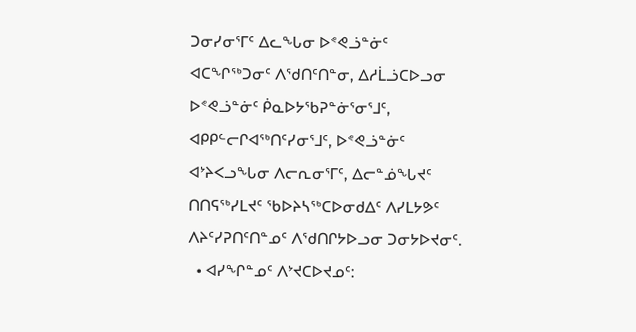ᑐᓂᓯᓂᕐᒥᑦ ᐃᓚᖓᓂ ᐅᕝᕙᓘᓐᓃᑦ ᐊᑕᖏᖅᑐᓂᑦ ᐱᖁᑎᑦᑎᓐᓂ, ᐃᓱᒫᓘᑕᐅᓗᓂ ᐅᕝᕙᓘᓐᓃᑦ ᑮᓇᐅᔭᖃᕈᓐᓃᕐᓂᕐᒧᑦ, ᐊᑭᑭᓪᓕᒋᐊᖅᑎᑦᓯᓂᕐᒧᑦ, ᐅᕝᕙᓘᓐᓃᑦ ᐊᔾᔨᐸᓗᖓᓂ ᐱᓕᕆᓂᕐᒥᑦ, ᐃᓕᓐᓅᖓᔪᑦ ᑎᑎᕋᖅᓯᒪᔪᑦ ᖃᐅᔨᓴᖅᑕᐅᓂᑯᐃᑦ ᐱᓯᒪᔭᕗᑦ ᐱᔨᑦᓯᕈᑎᑦᑎᓐᓄᑦ ᐱᖁᑎᒋᔭᐅᓗᓂ ᑐᓂᔭᐅᔪᓂᑦ.
  • ᐊᓯᖏᓐᓄᑦ ᐱᔾᔪᑕᐅᔪᓄᑦ: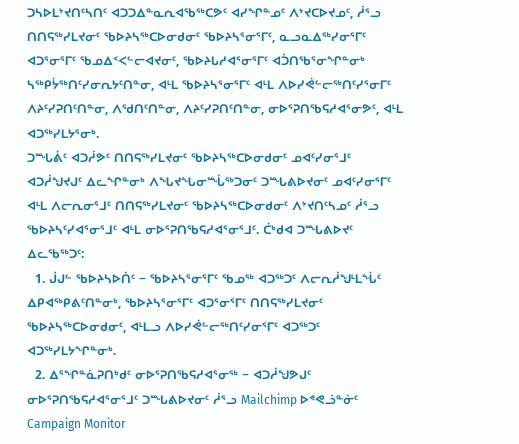ᑐᓴᐅᒪᔾᔪᑎᑦᓴᑎᑦ ᐊᑐᑐᐃᓐᓇᕆᐊᖃᖅᑕᕗᑦ ᐊᓯᖏᓐᓄᑦ ᐱᔾᔪᑕᐅᔪᓄᑦ, ᓲᕐᓗ ᑎᑎᕋᖅᓯᒪᔪᓂᑦ ᖃᐅᔨᓴᖅᑕᐅᓂᑯᓂᑦ ᖃᐅᔨᓴᕐᓂᕐᒥᑦ, ᓇᓗᓇᐃᖅᓯᓂᕐᒥᑦ ᐊᑐᕐᓂᕐᒥᑦ ᖃᓄᐃᑉᐸᓪᓕᐊᔪᓂᑦ, ᖃᐅᔨᒐᓱᐊᕐᓂᕐᒥᑦ ᐊᑑᑎᖃᕐᓂᖏᓐᓂᒃ ᓴᖅᑭᔮᖅᑎᑦᓯᓂᕆᔭᑦᑎᓐᓂ, ᐊᒻᒪ ᖃᐅᔨᓴᕐᓂᕐᒥᑦ ᐊᒻᒪ ᐱᐅᓯᕚᓪᓕᖅᑎᑦᓯᕐᓂᒥᑦ ᐱᔨᑦᓯᕈᑎᑦᑎᓐᓂ, ᐱᖁᑎᑦᑎᓐᓂ, ᐱᔨᑦᓯᕈᑎᑦᑎᓐᓂ, ᓂᐅᕐᕈᑎᖃᕋᓱᐊᕐᓂᕗᑦ, ᐊᒻᒪ ᐊᑐᖅᓯᒪᔭᕐᓂᒃ.
ᑐᙵᕖᑦ ᐊᑐᓲᕗᑦ ᑎᑎᕋᖅᓯᒪᔪᓂᑦ ᖃᐅᔨᓴᖅᑕᐅᓂᑯᓂᑦ ᓄᐊᑦᓯᓂᕐᒧᑦ
ᐊᑐᓲᖑᔪᒍᑦ ᐃᓚᖏᓐᓂᒃ ᐱᖓᔪᖓᓂᙶᖅᑐᓂᑦ ᑐᙵᕕᐅᔪᓂᑦ ᓄᐊᑦᓯᓂᕐᒥᑦ ᐊᒻᒪ ᐱᓕᕆᓂᕐᒧᑦ ᑎᑎᕋᖅᓯᒪᔪᓂᑦ ᖃᐅᔨᓴᖅᑕᐅᓂᑯᓂᑦ ᐱᔾᔪᑎᑦᓴᓄᑦ ᓲᕐᓗ ᖃᐅᔨᓴᑦᓯᐊᕐᓂᕐᒧᑦ ᐊᒻᒪ ᓂᐅᕐᕈᑎᖃᕋᓱᐊᕐᓂᕐᒧᑦ. ᑖᒃᑯᐊ ᑐᙵᕕᐅᔪᑦ ᐃᓚᖃᖅᑐᑦ:
  1. ᒎᒍᓪ ᖃᐅᔨᓴᐅᑏᑦ − ᖃᐅᔨᓴᕐᓂᕐᒥᑦ ᖃᓄᖅ ᐊᑐᖅᑐᑦ ᐱᓕᕆᓲᖑᒻᒪᖔᑦ ᐃᑭᐊᖅᑭᕕᑦᑎᓐᓂᒃ, ᖃᐅᔨᓴᕐᓂᕐᒥᑦ ᐊᑐᕐᓂᕐᒥᑦ ᑎᑎᕋᖅᓯᒪᔪᓂᑦ ᖃᐅᔨᓴᖅᑕᐅᓂᑯᓂᑦ, ᐊᒻᒪᓗ ᐱᐅᓯᕚᓪᓕᖅᑎᑦᓯᓂᕐᒥᑦ ᐊᑐᖅᑐᑦ ᐊᑐᖅᓯᒪᔭᖏᓐᓂᒃ.
  2. ᐃᕐᖏᓐᓈᕈᑎᒃᑯᑦ ᓂᐅᕐᕈᑎᖃᕋᓱᐊᕐᓂᖅ − ᐊᑐᓲᖑᕗᒍᑦ ᓂᐅᕐᕈᑎᖃᕋᓱᐊᕐᓂᕐᒧᑦ ᑐᙵᕕᐅᔪᓂᑦ ᓲᕐᓗ Mailchimp ᐅᕝᕙᓘᓐᓃᑦ Campaign Monitor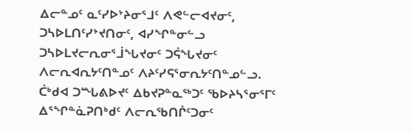ᐃᓕᓐᓄᑦ ᓇᑦᓯᐅᔾᔨᓂᕐᒧᑦ ᐱᕙᓪᓕᐊᔪᓂᑦ, ᑐᓴᐅᒪᑎᑦᓯᔾᔪᑎᓂᑦ, ᐊᓯᖏᓐᓂᓪᓗ ᑐᓴᐅᒪᔪᓕᕆᓂᕐᒨᖓᔪᓂᑦ ᑐᕌᖓᔪᓂᑦ ᐱᓕᕆᐊᕆᔭᑦᑎᓐᓄᑦ ᐱᔨᑦᓯᕋᕐᓂᕆᔭᑦᑎᓐᓄᓪᓗ. ᑖᒃᑯᐊ ᑐᙵᕕᐅᔪᑦ ᐃᑲᔪᕈᓐᓇᖅᑐᑦ ᖃᐅᔨᓴᕐᓂᕐᒥᑦ ᐃᕐᖏᓐᓈᕈᑎᒃᑯᑦ ᐱᓕᕆᖃᑎᒌᑦᑐᓂᑦ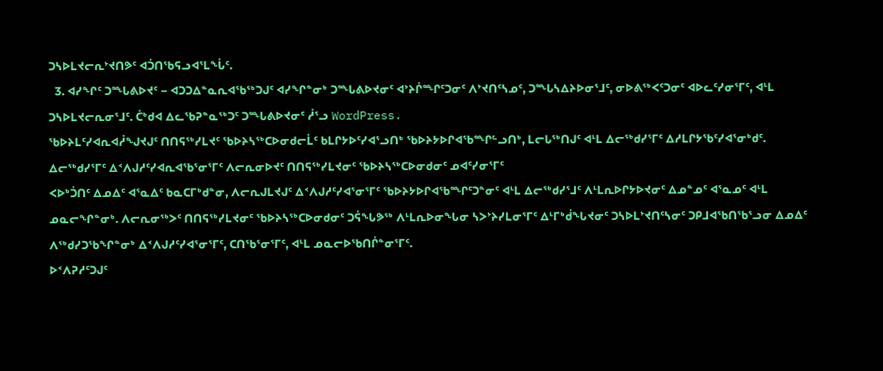ᑐᓴᐅᒪᔪᓕᕆᔾᔪᑎᕗᑦ ᐊᑑᑎᖃᕋᓗᐊᕐᒪᖔᑦ.
  3. ᐊᓯᖏᑦ ᑐᙵᕕᐅᔪᑦ − ᐊᑐᑐᐃᓐᓇᕆᐊᖃᖅᑐᒍᑦ ᐊᓯᖏᓐᓂᒃ ᑐᙵᕕᐅᔪᓂᑦ ᐊᔾᔨᒌᙱᑦᑐᓂᑦ ᐱᔾᔪᑎᑦᓴᓄᑦ, ᑐᙵᓴᐃᔨᐅᓂᕐᒧᑦ, ᓂᐅᕕᖅᐸᑦᑐᓂᑦ ᐊᐅᓚᑦᓯᓂᕐᒥᑦ, ᐊᒻᒪ ᑐᓴᐅᒪᔪᓕᕆᓂᕐᒧᑦ. ᑖᒃᑯᐊ ᐃᓚᖃᕈᓐᓇᖅᑐᑦ ᑐᙵᕕᐅᔪᓂᑦ ᓲᕐᓗ WordPress.
ᖃᐅᔨᒪᑦᓯᐊᕆᐊᓲᖑᔪᒍᑦ ᑎᑎᕋᖅᓯᒪᔪᑦ ᖃᐅᔨᓴᖅᑕᐅᓂᑯᓕᒫᑦ ᑲᒪᒋᔭᐅᑦᓯᐊᕐᓗᑎᒃ ᖃᐅᔨᔭᐅᒋᐊᖃᙱᓪᓗᑎᒃ, ᒪᓕᒐᖅᑎᒍᑦ ᐊᒻᒪ ᐃᓕᖅᑯᓯᕐᒥᑦ ᐃᓱᒪᒋᔭᖃᑦᓯᐊᕐᓂᒃᑯᑦ.
ᐃᓕᖅᑯᓯᕐᒥᑦ ᐃᑉᐱᒍᓱᑦᓯᐊᕆᐊᖃᕐᓂᕐᒥᑦ ᐱᓕᕆᓂᐅᔪᑦ ᑎᑎᕋᖅᓯᒪᔪᓂᑦ ᖃᐅᔨᓴᖅᑕᐅᓂᑯᓂᑦ ᓄᐊᑦᓯᓂᕐᒥᑦ
ᐸᐅᒃᑑᑎᑦ ᐃᓄᐃᑦ ᐊᕐᓇᐃᑦ ᑲᓇᑕᒥᒃᑯᓐᓂ, ᐱᓕᕆᒍᒪᔪᒍᑦ ᐃᑉᐱᒍᓱᑦᓯᐊᕐᓂᕐᒥᑦ ᖃᐅᔨᔭᐅᒋᐊᖃᙱᑦᑐᓐᓂᑦ ᐊᒻᒪ ᐃᓕᖅᑯᓯᕐᒧᑦ ᐱᒻᒪᕆᐅᒋᔭᐅᔪᓂᑦ ᐃᓄᓐᓄᑦ ᐊᕐᓇᓄᑦ ᐊᒻᒪ ᓄᓇᓕᖏᓐᓂᒃ. ᐱᓕᕆᓂᖅᐳᑦ ᑎᑎᕋᖅᓯᒪᔪᓂᑦ ᖃᐅᔨᓴᖅᑕᐅᓂᑯᓂᑦ ᑐᕌᖓᕗᖅ ᐱᒻᒪᕆᐅᓂᖓᓂ ᓴᐳᔾᔨᓯᒪᓂᕐᒥᑦ ᐃᒻᒥᒃᑰᖓᔪᓂᑦ ᑐᓴᐅᒪᔾᔪᑎᑦᓴᓂᑦ ᑐᑭᒧᐊᖃᑎᖃᕐᓗᓂ ᐃᓄᐃᑦ ᐱᖅᑯᓯᑐᖃᖏᓐᓂᒃ ᐃᑉᐱᒍᓱᑦᓯᐊᕐᓂᕐᒥᑦ, ᑕᑎᖃᕐᓂᕐᒥᑦ, ᐊᒻᒪ ᓄᓇᓕᐅᖃᑎᒌᓐᓂᕐᒥᑦ.
ᐅᑉᐱᕈᓱᑦᑐᒍᑦ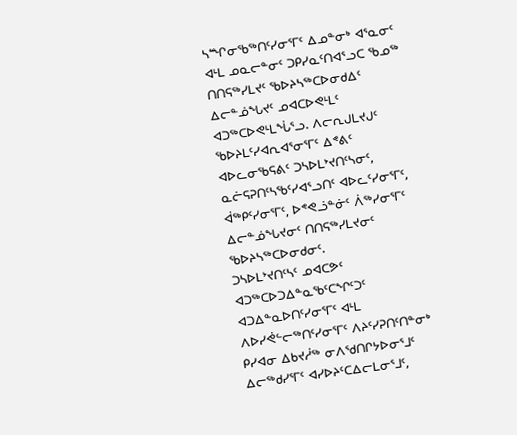ᓴᙱᓂᖃᖅᑎᑦᓯᓂᕐᒥᑦ ᐃᓄᓐᓂᒃ ᐊᕐᓇᓂᑦ ᐊᒻᒪ ᓄᓇᓕᓐᓂᑦ ᑐᑭᓯᓇᑦᑎᐊᕐᓗᑕ ᖃᓄᖅ ᑎᑎᕋᖅᓯᒪᔪᑦ ᖃᐅᔨᓴᖅᑕᐅᓂᑯᐃᑦ ᐃᓕᓐᓅᖓᔪᑦ ᓄᐊᑕᐅᕙᒻᒪᑦ ᐊᑐᖅᑕᐅᕙᒻᒪᖔᕐᓗ. ᐱᓕᕆᒍᒪᔪᒍᑦ ᖃᐅᔨᒪᑦᓯᐊᕆᐊᕐᓂᕐᒥᑦ ᐃᕝᕕᑦ ᐊᐅᓚᓂᖃᕋᕕᑦ ᑐᓴᐅᒪᔾᔪᑎᑦᓴᓂᑦ, ᓇᓖᕋᕈᑎᑦᓴᖃᑦᓯᐊᕐᓗᑎᑦ ᐊᐅᓚᑦᓯᓂᕐᒥᑦ, ᐋᖅᑭᑦᓯᓂᕐᒥᑦ, ᐅᕝᕙᓘᓐᓃᑦ ᐲᖅᓯᓂᕐᒥᑦ ᐃᓕᓐᓅᖓᔪᓂᑦ ᑎᑎᕋᖅᓯᒪᔪᓂᑦ ᖃᐅᔨᓴᖅᑕᐅᓂᑯᓂᑦ.
ᑐᓴᐅᒪᔾᔪᑎᑦᓴᑦ ᓄᐊᑕᕗᑦ ᐊᑐᖅᑕᐅᑐᐃᓐᓇᖃᑦᑕᖏᑦᑐᑦ ᐊᑐᐃᓐᓇᐅᑎᑦᓯᓂᕐᒥᑦ ᐊᒻᒪ ᐱᐅᓯᕚᓪᓕᖅᑎᑦᓯᓂᕐᒥᑦ ᐱᔨᑦᓯᕈᑎᑦᑎᓐᓂᒃ ᑭᓯᐊᓂ ᐃᑲᔪᓲᖅ ᓂᐱᖁᑎᒋᔭᐅᓂᕐᒧᑦ ᐃᓕᖅᑯᓯᕐᒥᑦ ᐊᓯᐅᔨᑦᑕᐃᓕᒪᓂᕐᒧᑦ,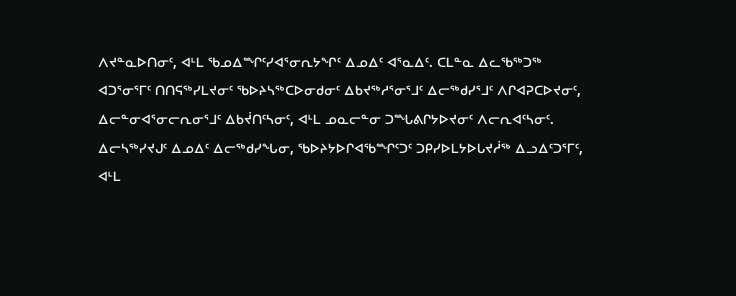ᐱᔪᓐᓇᐅᑎᓂᑦ, ᐊᒻᒪ ᖃᓄᐃᙱᑦᓯᐊᕐᓂᕆᔭᖏᑦ ᐃᓄᐃᑦ ᐊᕐᓇᐃᑦ. ᑕᒪᓐᓇ ᐃᓚᖃᖅᑐᖅ ᐊᑐᕐᓂᕐᒥᑦ ᑎᑎᕋᖅᓯᒪᔪᓂᑦ ᖃᐅᔨᓴᖅᑕᐅᓂᑯᓂᑦ ᐃᑲᔪᖅᓱᕐᓂᕐᒧᑦ ᐃᓕᖅᑯᓯᕐᒧᑦ ᐱᒋᐊᕈᑕᐅᔪᓂᑦ, ᐃᓕᓐᓂᐊᕐᓂᓕᕆᓂᕐᒧᑦ ᐃᑲᔫᑎᑦᓴᓂᑦ, ᐊᒻᒪ ᓄᓇᓕᓐᓂ ᑐᙵᕕᒋᔭᐅᔪᓂᑦ ᐱᓕᕆᐊᑦᓴᓂᑦ.
ᐃᓕᓴᖅᓯᔪᒍᑦ ᐃᓄᐃᑦ ᐃᓕᖅᑯᓯᖓᓂ, ᖃᐅᔨᔭᐅᒋᐊᖃᙱᑦᑐᑦ ᑐᑭᓯᐅᒪᔭᐅᒐᔪᓲᖅ ᐃᓗᐃᑦᑐᕐᒥᑦ, ᐊᒻᒪ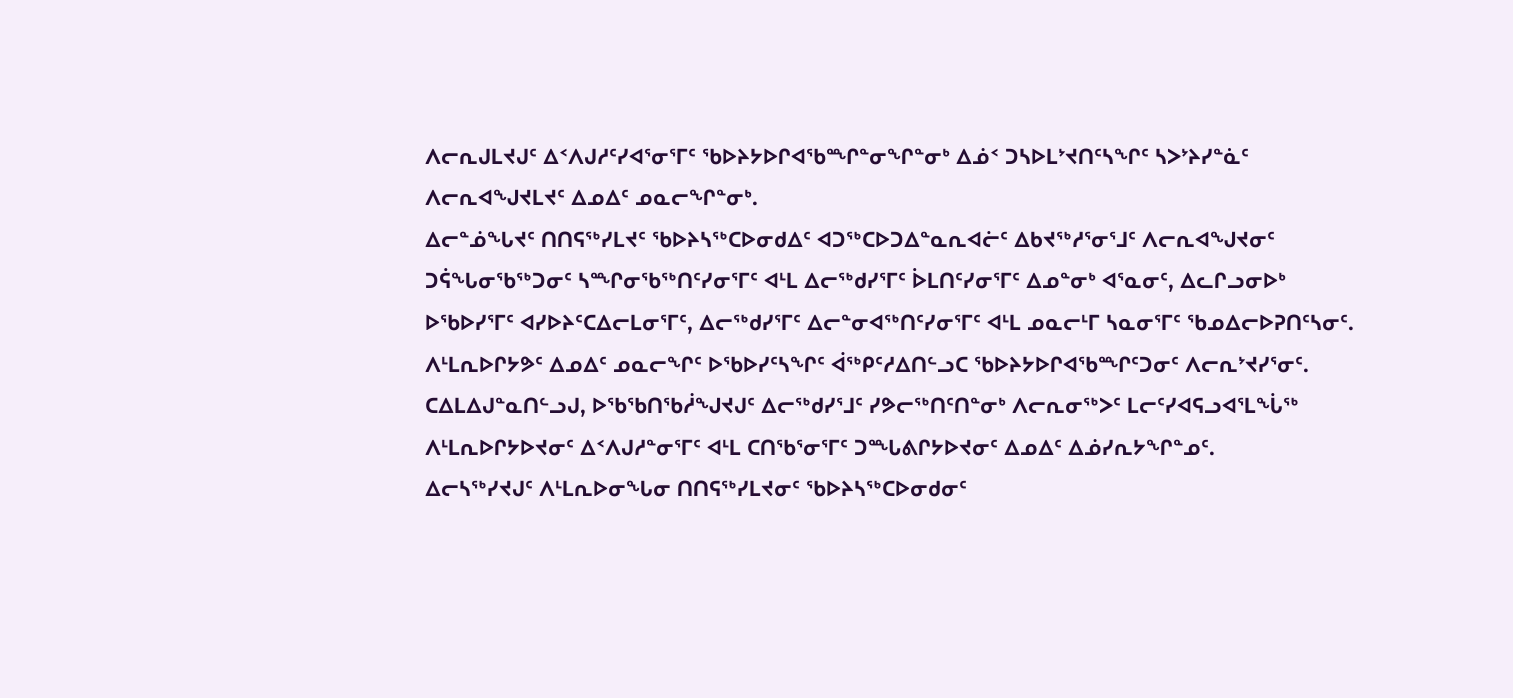ᐱᓕᕆᒍᒪᔪᒍᑦ ᐃᑉᐱᒍᓱᑦᓯᐊᕐᓂᕐᒥᑦ ᖃᐅᔨᔭᐅᒋᐊᖃᙱᓐᓂᖏᓐᓂᒃ ᐃᓅᑉ ᑐᓴᐅᒪᔾᔪᑎᑦᓴᖏᑦ ᓴᐳᔾᔨᓯᓐᓈᑦ ᐱᓕᕆᐊᖑᔪᒪᔪᑦ ᐃᓄᐃᑦ ᓄᓇᓕᖏᓐᓂᒃ.
ᐃᓕᓐᓅᖓᔪᑦ ᑎᑎᕋᖅᓯᒪᔪᑦ ᖃᐅᔨᓴᖅᑕᐅᓂᑯᐃᑦ ᐊᑐᖅᑕᐅᑐᐃᓐᓇᕆᐊᓖᑦ ᐃᑲᔪᖅᓱᕐᓂᕐᒧᑦ ᐱᓕᕆᐊᖑᔪᓂᑦ ᑐᕌᖓᓂᖃᖅᑐᓂᑦ ᓴᙱᓂᖃᖅᑎᑦᓯᓂᕐᒥᑦ ᐊᒻᒪ ᐃᓕᖅᑯᓯᕐᒥᑦ ᐆᒪᑎᑦᓯᓂᕐᒥᑦ ᐃᓄᓐᓂᒃ ᐊᕐᓇᓂᑦ, ᐃᓚᒋᓗᓂᐅᒃ ᐅᖃᐅᓯᕐᒥᑦ ᐊᓯᐅᔨᑦᑕᐃᓕᒪᓂᕐᒥᑦ, ᐃᓕᖅᑯᓯᕐᒥᑦ ᐃᓕᓐᓂᐊᖅᑎᑦᓯᓂᕐᒥᑦ ᐊᒻᒪ ᓄᓇᓕᒻᒥ ᓴᓇᓂᕐᒥᑦ ᖃᓄᐃᓕᐅᕈᑎᑦᓴᓂᑦ.
ᐱᒻᒪᕆᐅᒋᔭᕗᑦ ᐃᓄᐃᑦ ᓄᓇᓕᖏᑦ ᐅᖃᐅᓯᑦᓴᖏᑦ ᐋᖅᑭᑦᓱᐃᑎᓪᓗᑕ ᖃᐅᔨᔭᐅᒋᐊᖃᙱᑦᑐᓂᑦ ᐱᓕᕆᔾᔪᓯᕐᓂᑦ. ᑕᐃᒪᐃᒍᓐᓇᑎᓪᓗᒍ, ᐅᖃᖃᑎᖃᓲᖑᔪᒍᑦ ᐃᓕᖅᑯᓯᕐᒧᑦ ᓯᕗᓕᖅᑎᑦᑎᓐᓂᒃ ᐱᓕᕆᓂᖅᐳᑦ ᒪᓕᑦᓯᐊᕋᓗᐊᕐᒪᖔᖅ ᐱᒻᒪᕆᐅᒋᔭᐅᔪᓂᑦ ᐃᑉᐱᒍᓱᓐᓂᕐᒥᑦ ᐊᒻᒪ ᑕᑎᖃᕐᓂᕐᒥᑦ ᑐᙵᕕᒋᔭᐅᔪᓂᑦ ᐃᓄᐃᑦ ᐃᓅᓯᕆᔭᖏᓐᓄᑦ.
ᐃᓕᓴᖅᓯᔪᒍᑦ ᐱᒻᒪᕆᐅᓂᖓᓂ ᑎᑎᕋᖅᓯᒪᔪᓂᑦ ᖃᐅᔨᓴᖅᑕᐅᓂᑯᓂᑦ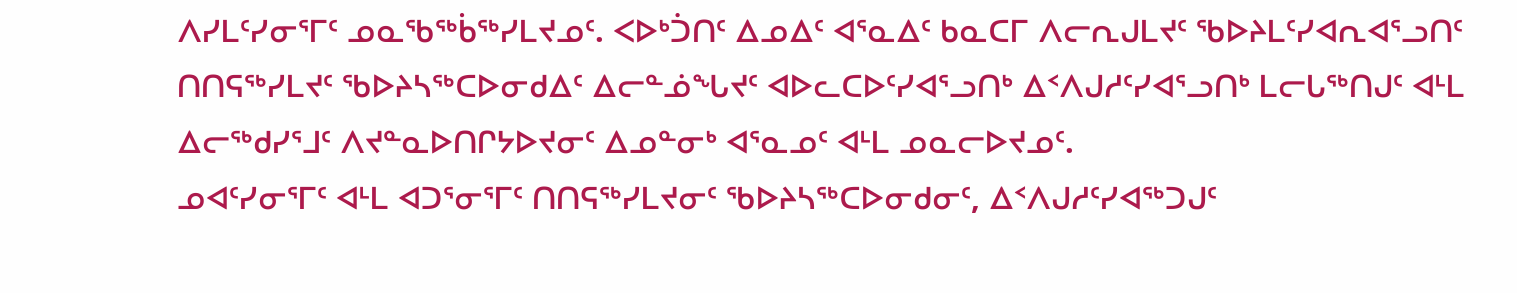ᐱᓯᒪᑦᓯᓂᕐᒥᑦ ᓄᓇᖃᖅᑳᖅᓯᒪᔪᓄᑦ. ᐸᐅᒃᑑᑎᑦ ᐃᓄᐃᑦ ᐊᕐᓇᐃᑦ ᑲᓇᑕᒥ ᐱᓕᕆᒍᒪᔪᑦ ᖃᐅᔨᒪᑦᓯᐊᕆᐊᕐᓗᑎᑦ ᑎᑎᕋᖅᓯᒪᔪᑦ ᖃᐅᔨᓴᖅᑕᐅᓂᑯᐃᑦ ᐃᓕᓐᓅᖓᔪᑦ ᐊᐅᓚᑕᐅᑦᓯᐊᕐᓗᑎᒃ ᐃᑉᐱᒍᓱᑦᓯᐊᕐᓗᑎᒃ ᒪᓕᒐᖅᑎᒍᑦ ᐊᒻᒪ ᐃᓕᖅᑯᓯᕐᒧᑦ ᐱᔪᓐᓇᐅᑎᒋᔭᐅᔪᓂᑦ ᐃᓄᓐᓂᒃ ᐊᕐᓇᓄᑦ ᐊᒻᒪ ᓄᓇᓕᐅᔪᓄᑦ.
ᓄᐊᑦᓯᓂᕐᒥᑦ ᐊᒻᒪ ᐊᑐᕐᓂᕐᒥᑦ ᑎᑎᕋᖅᓯᒪᔪᓂᑦ ᖃᐅᔨᓴᖅᑕᐅᓂᑯᓂᑦ, ᐃᑉᐱᒍᓱᑦᓯᐊᖅᑐᒍᑦ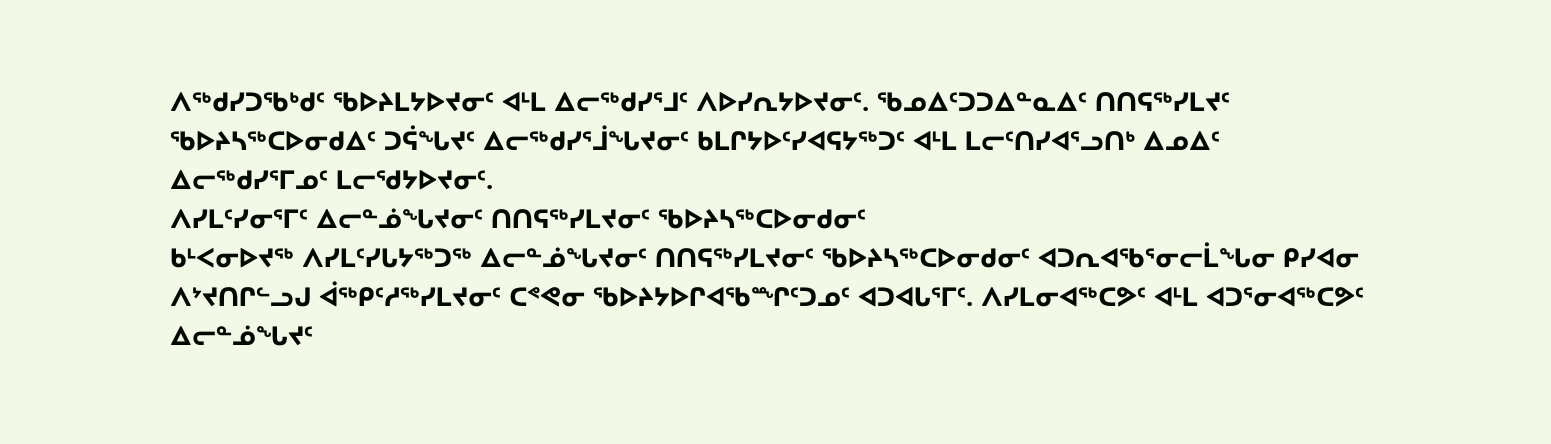ᐱᖅᑯᓯᑐᖃᒃᑯᑦ ᖃᐅᔨᒪᔭᐅᔪᓂᑦ ᐊᒻᒪ ᐃᓕᖅᑯᓯᕐᒧᑦ ᐱᐅᓯᕆᔭᐅᔪᓂᑦ. ᖃᓄᐃᑦᑐᑐᐃᓐᓇᐃᑦ ᑎᑎᕋᖅᓯᒪᔪᑦ ᖃᐅᔨᓴᖅᑕᐅᓂᑯᐃᑦ ᑐᕌᖓᔪᑦ ᐃᓕᖅᑯᓯᕐᒨᖓᔪᓂᑦ ᑲᒪᒋᔭᐅᑦᓯᐊᕋᔭᖅᑐᑦ ᐊᒻᒪ ᒪᓕᑦᑎᓯᐊᕐᓗᑎᒃ ᐃᓄᐃᑦ ᐃᓕᖅᑯᓯᕐᒥᓄᑦ ᒪᓕᖁᔭᐅᔪᓂᑦ.
ᐱᓯᒪᑦᓯᓂᕐᒥᑦ ᐃᓕᓐᓅᖓᔪᓂᑦ ᑎᑎᕋᖅᓯᒪᔪᓂᑦ ᖃᐅᔨᓴᖅᑕᐅᓂᑯᓂᑦ
ᑲᒻᐸᓂᐅᔪᖅ ᐱᓯᒪᑦᓯᒐᔭᖅᑐᖅ ᐃᓕᓐᓅᖓᔪᓂᑦ ᑎᑎᕋᖅᓯᒪᔪᓂᑦ ᖃᐅᔨᓴᖅᑕᐅᓂᑯᓂᑦ ᐊᑐᕆᐊᖃᕐᓂᓕᒫᖓᓂ ᑭᓯᐊᓂ ᐱᔾᔪᑎᒋᓪᓗᒍ ᐋᖅᑭᑦᓱᖅᓯᒪᔪᓂᑦ ᑕᕝᕙᓂ ᖃᐅᔨᔭᐅᒋᐊᖃᙱᑦᑐᓄᑦ ᐊᑐᐊᒐᕐᒥᑦ. ᐱᓯᒪᓂᐊᖅᑕᕗᑦ ᐊᒻᒪ ᐊᑐᕐᓂᐊᖅᑕᕗᑦ ᐃᓕᓐᓅᖓᔪᑦ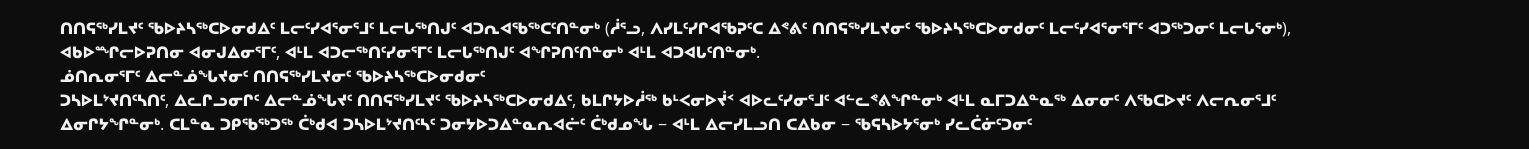ᑎᑎᕋᖅᓯᒪᔪᑦ ᖃᐅᔨᓴᖅᑕᐅᓂᑯᐃᑦ ᒪᓕᑦᓯᐊᕐᓂᕐᒧᑦ ᒪᓕᒐᖅᑎᒍᑦ ᐊᑐᕆᐊᖃᖅᑕᑦᑎᓐᓂᒃ (ᓲᕐᓗ, ᐱᓯᒪᑦᓯᒋᐊᖃᕈᑦᑕ ᐃᕝᕕᑦ ᑎᑎᕋᖅᓯᒪᔪᓂᑦ ᖃᐅᔨᓴᖅᑕᐅᓂᑯᓂᑦ ᒪᓕᑦᓯᐊᕐᓂᕐᒥᑦ ᐊᑐᖅᑐᓂᑦ ᒪᓕᒐᕐᓂᒃ), ᐊᑲᐅᙱᓕᐅᕈᑎᓂ ᐊᓂᒍᐃᓂᕐᒥᑦ, ᐊᒻᒪ ᐊᑐᓕᖅᑎᑦᓯᓂᕐᒥᑦ ᒪᓕᒐᖅᑎᒍᑦ ᐊᖏᕈᑎᑦᑎᓐᓂᒃ ᐊᒻᒪ ᐊᑐᐊᒐᑦᑎᓐᓂᒃ.
ᓅᑎᕆᓂᕐᒥᑦ ᐃᓕᓐᓅᖓᔪᓂᑦ ᑎᑎᕋᖅᓯᒪᔪᓂᑦ ᖃᐅᔨᓴᖅᑕᐅᓂᑯᓂᑦ
ᑐᓴᐅᒪᔾᔪᑎᑦᓴᑎᑦ, ᐃᓚᒋᓗᓂᒋᑦ ᐃᓕᓐᓅᖓᔪᑦ ᑎᑎᕋᖅᓯᒪᔪᑦ ᖃᐅᔨᓴᖅᑕᐅᓂᑯᐃᑦ, ᑲᒪᒋᔭᐅᓲᖅ ᑲᒻᐸᓂᐅᔫᑉ ᐊᐅᓚᑦᓯᓂᕐᒧᑦ ᐊᓪᓚᕝᕕᖏᓐᓂᒃ ᐊᒻᒪ ᓇᒥᑐᐃᓐᓇᖅ ᐃᓂᓂᑦ ᐱᖃᑕᐅᔪᑦ ᐱᓕᕆᓂᕐᒧᑦ ᐃᓂᒋᔭᖏᓐᓂᒃ. ᑕᒪᓐᓇ ᑐᑭᖃᖅᑐᖅ ᑖᒃᑯᐊ ᑐᓴᐅᒪᔾᔪᑎᑦᓴᑦ ᑐᓂᔭᐅᑐᐃᓐᓇᕆᐊᓖᑦ ᑖᒃᑯᓄᖓ − ᐊᒻᒪ ᐃᓕᓯᒪᓗᑎ ᑕᐃᑲᓂ − ᖃᕋᓴᐅᔭᕐᓂᒃ ᓯᓚᑖᓃᑦᑐᓂᑦ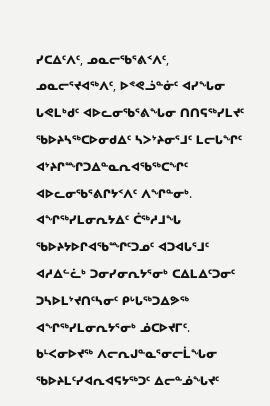ᓯᑕᐃᑦᐱᑦ, ᓄᓇᓕᖃᕐᕕᑉᐱᑦ, ᓄᓇᓕᕐᔪᐊᖅᐱᑦ, ᐅᕝᕙᓘᓐᓃᑦ ᐊᓯᖓᓂ ᒐᕙᒪᒃᑯᑦ ᐊᐅᓚᓂᖃᕐᕕᖓᓂ ᑎᑎᕋᖅᓯᒪᔪᑦ ᖃᐅᔨᓴᖅᑕᐅᓂᑯᐃᑦ ᓴᐳᔾᔨᓂᕐᒧᑦ ᒪᓕᒐᖏᑦ ᐊᔾᔨᒋᙱᑐᐃᓐᓇᕆᐊᖃᖅᑕᖏᑦ ᐊᐅᓚᓂᖃᕐᕕᒋᔭᑉᐱᑦ ᐱᖏᓐᓂᒃ.
ᐊᖏᖅᓯᒪᓂᕆᔭᐃᑦ ᑖᖅᓱᒧᖓ ᖃᐅᔨᔭᐅᒋᐊᖃᙱᑦᑐᓄᑦ ᐊᑐᐊᒐᕐᒧᑦ ᐊᓱᐃᓪᓛᒃ ᑐᓂᓯᓂᕆᔭᕐᓂᒃ ᑕᐃᒪᐃᑦᑐᓂᑦ ᑐᓴᐅᒪᔾᔪᑎᑦᓴᓂᑦ ᑭᒡᒐᖅᑐᐃᕗᖅ ᐊᖏᖅᓯᒪᓂᕆᔭᕐᓂᒃ ᓅᑕᐅᔪᒥᑦ.
ᑲᒻᐸᓂᐅᔪᖅ ᐱᓕᕆᒍᓐᓇᕐᓂᓕᒫᖓᓂ ᖃᐅᔨᒪᑦᓯᐊᕆᐊᕋᔭᖅᑐᑦ ᐃᓕᓐᓅᖓᔪᑦ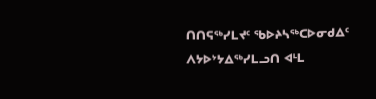ᑎᑎᕋᖅᓯᒪᔪᑦ ᖃᐅᔨᓴᖅᑕᐅᓂᑯᐃᑦ ᐱᔭᐅᔾᔭᐃᖅᓯᒪᓗᑎ ᐊᒻᒪ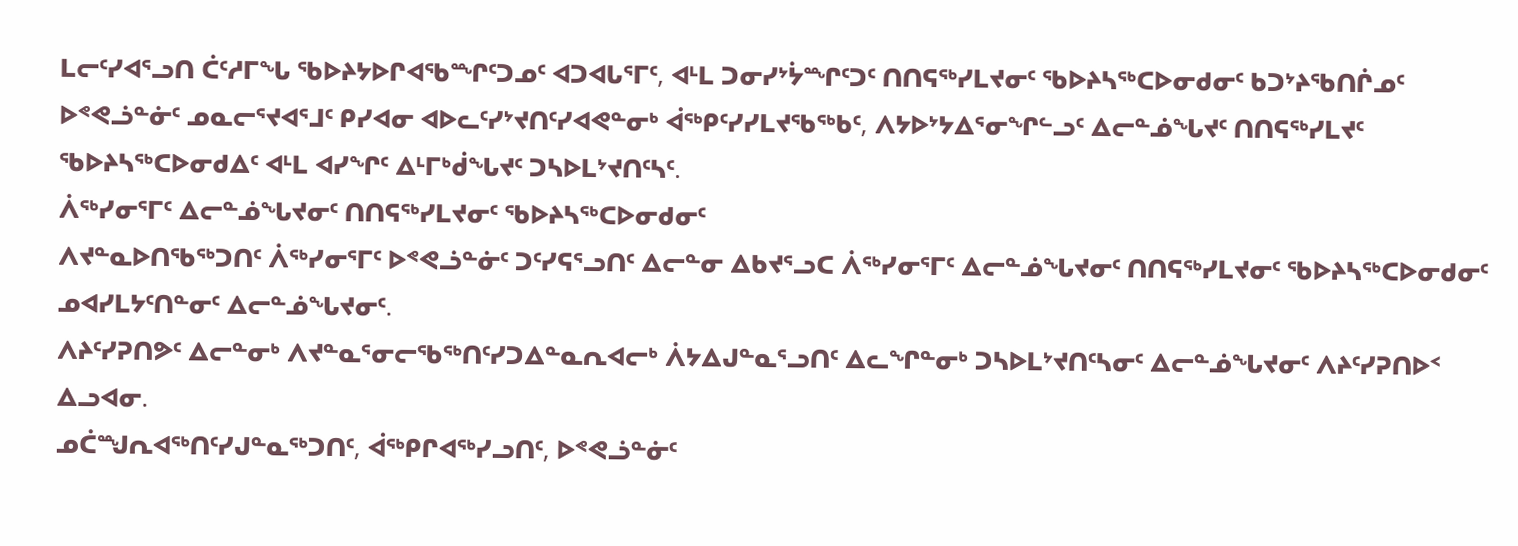ᒪᓕᑦᓯᐊᕐᓗᑎ ᑖᑦᓱᒥᖓ ᖃᐅᔨᔭᐅᒋᐊᖃᙱᑦᑐᓄᑦ ᐊᑐᐊᒐᕐᒥᑦ, ᐊᒻᒪ ᑐᓂᓯᔾᔮᙱᑦᑐᑦ ᑎᑎᕋᖅᓯᒪᔪᓂᑦ ᖃᐅᔨᓴᖅᑕᐅᓂᑯᓂᑦ ᑲᑐᔾᔨᖃᑎᒌᓄᑦ ᐅᕝᕙᓘᓐᓃᑦ ᓄᓇᓕᕐᔪᐊᕐᒧᑦ ᑭᓯᐊᓂ ᐊᐅᓚᑦᓯᔾᔪᑎᑦᓯᐊᕙᓐᓂᒃ ᐋᖅᑭᑦᓯᓯᒪᔪᖃᖅᑲᑦ, ᐱᔭᐅᔾᔭᐃᕐᓂᖏᓪᓗᑦ ᐃᓕᓐᓅᖓᔪᑦ ᑎᑎᕋᖅᓯᒪᔪᑦ ᖃᐅᔨᓴᖅᑕᐅᓂᑯᐃᑦ ᐊᒻᒪ ᐊᓯᖏᑦ ᐃᒻᒥᒃᑰᖓᔪᑦ ᑐᓴᐅᒪᔾᔪᑎᑦᓴᑦ.
ᐲᖅᓯᓂᕐᒥᑦ ᐃᓕᓐᓅᖓᔪᓂᑦ ᑎᑎᕋᖅᓯᒪᔪᓂᑦ ᖃᐅᔨᓴᖅᑕᐅᓂᑯᓂᑦ
ᐱᔪᓐᓇᐅᑎᖃᖅᑐᑎᑦ ᐲᖅᓯᓂᕐᒥᑦ ᐅᕝᕙᓘᓐᓃᑦ ᑐᑦᓯᕋᕐᓗᑎᑦ ᐃᓕᓐᓂ ᐃᑲᔪᕐᓗᑕ ᐲᖅᓯᓂᕐᒥᑦ ᐃᓕᓐᓅᖓᔪᓂᑦ ᑎᑎᕋᖅᓯᒪᔪᓂᑦ ᖃᐅᔨᓴᖅᑕᐅᓂᑯᓂᑦ ᓄᐊᓯᒪᔭᑦᑎᓐᓂᑦ ᐃᓕᓐᓅᖓᔪᓂᑦ.
ᐱᔨᑦᓯᕈᑎᕗᑦ ᐃᓕᓐᓂᒃ ᐱᔪᓐᓇᕐᓂᓕᖃᖅᑎᑦᓯᑐᐃᓐᓇᕆᐊᓕᒃ ᐲᔭᐃᒍᓐᓇᕐᓗᑎᑦ ᐃᓚᖏᓐᓂᒃ ᑐᓴᐅᒪᔾᔪᑎᑦᓴᓂᑦ ᐃᓕᓐᓅᖓᔪᓂᑦ ᐱᔨᑦᓯᕈᑎᐅᑉ ᐃᓗᐊᓂ.
ᓄᑖᙳᕆᐊᖅᑎᑦᓯᒍᓐᓇᖅᑐᑎᑦ, ᐋᖅᑭᒋᐊᖅᓯᓗᑎᑦ, ᐅᕝᕙᓘᓐᓃᑦ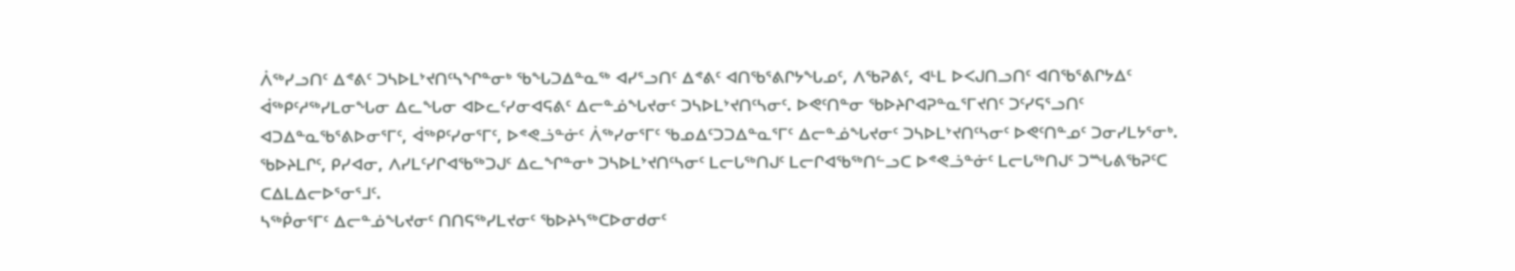ᐲᖅᓯᓗᑎᑦ ᐃᕝᕕᑦ ᑐᓴᐅᒪᔾᔪᑎᑦᓴᖏᓐᓂᒃ ᖃᖓᑐᐃᓐᓇᖅ ᐊᓯᕐᓗᑎᑦ ᐃᕝᕕᑦ ᐊᑎᖃᕐᕕᒋᔭᖓᓄᑦ, ᐱᖃᕈᕕᑦ, ᐊᒻᒪ ᐅᐸᒍᑎᓗᑎᑦ ᐊᑎᖃᕐᕕᒋᔭᐃᑦ ᐋᖅᑭᑦᓱᖅᓯᒪᓂᖓᓂ ᐃᓚᖓᓂ ᐊᐅᓚᑦᓯᓂᐊᕋᕕᑦ ᐃᓕᓐᓅᖓᔪᓂᑦ ᑐᓴᐅᒪᔾᔪᑎᑦᓴᓂᑦ. ᐅᕙᑦᑎᓐᓂ ᖃᐅᔨᒋᐊᕈᓐᓇᕐᒥᔪᑎᑦ ᑐᑦᓯᕋᕐᓗᑎᑦ ᐊᑐᐃᓐᓇᖃᕐᕕᐅᓂᕐᒥᑦ, ᐋᖅᑭᑦᓯᓂᕐᒥᑦ, ᐅᕝᕙᓘᓐᓃᑦ ᐲᖅᓯᓂᕐᒥᑦ ᖃᓄᐃᑦᑐᑐᐃᓐᓇᕐᒥᑦ ᐃᓕᓐᓅᖓᔪᓂᑦ ᑐᓴᐅᒪᔾᔪᑎᑦᓴᓂᑦ ᐅᕙᑦᑎᓐᓄᑦ ᑐᓂᓯᒪᔭᕐᓂᒃ.
ᖃᐅᔨᒪᒋᑦ, ᑭᓯᐊᓂ, ᐱᓯᒪᑦᓯᒋᐊᖃᖅᑐᒍᑦ ᐃᓚᖏᓐᓂᒃ ᑐᓴᐅᒪᔾᔪᑎᑦᓴᓂᑦ ᒪᓕᒐᖅᑎᒍᑦ ᒪᓕᒋᐊᖃᖅᑎᓪᓗᑕ ᐅᕝᕙᓘᓐᓃᑦ ᒪᓕᒐᖅᑎᒍᑦ ᑐᙵᕕᖃᕈᑦᑕ ᑕᐃᒪᐃᓕᐅᕐᓂᕐᒧᑦ.
ᓴᖅᑮᓂᕐᒥᑦ ᐃᓕᓐᓅᖓᔪᓂᑦ ᑎᑎᕋᖅᓯᒪᔪᓂᑦ ᖃᐅᔨᓴᖅᑕᐅᓂᑯᓂᑦ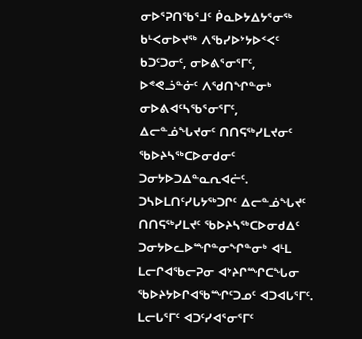ᓂᐅᕐᕈᑎᖃᕐᒧᑦ ᑮᓇᐅᔭᐃᔭᕐᓂᖅ
ᑲᒻᐸᓂᐅᔪᖅ ᐱᖃᓯᐅᔾᔭᐅᑉᐸᑦ ᑲᑐᑦᑐᓂᑦ, ᓂᐅᕕᕐᓂᕐᒥᑦ, ᐅᕝᕙᓘᓐᓃᑦ ᐱᖁᑎᖏᓐᓂᒃ ᓂᐅᕕᐊᑦᓴᖃᕐᓂᕐᒥᑦ, ᐃᓕᓐᓅᖓᔪᓂᑦ ᑎᑎᕋᖅᓯᒪᔪᓂᑦ ᖃᐅᔨᓴᖅᑕᐅᓂᑯᓂᑦ ᑐᓂᔭᐅᑐᐃᓐᓇᕆᐊᓖᑦ. ᑐᓴᐅᒪᑎᑦᓯᒐᔭᖅᑐᒋᑦ ᐃᓕᓐᓅᖓᔪᑦ ᑎᑎᕋᖅᓯᒪᔪᑦ ᖃᐅᔨᓴᖅᑕᐅᓂᑯᐃᑦ ᑐᓂᔭᐅᓚᐅᙱᓐᓂᖏᓐᓂᒃ ᐊᒻᒪ ᒪᓕᒋᐊᖃᓕᕈᓂ ᐊᔾᔨᒋᙱᑕᖓᓂ ᖃᐅᔨᔭᐅᒋᐊᖃᙱᑦᑐᓄᑦ ᐊᑐᐊᒐᕐᒥᑦ.
ᒪᓕᒐᕐᒥᑦ ᐊᑐᑦᓯᐊᕐᓂᕐᒥᑦ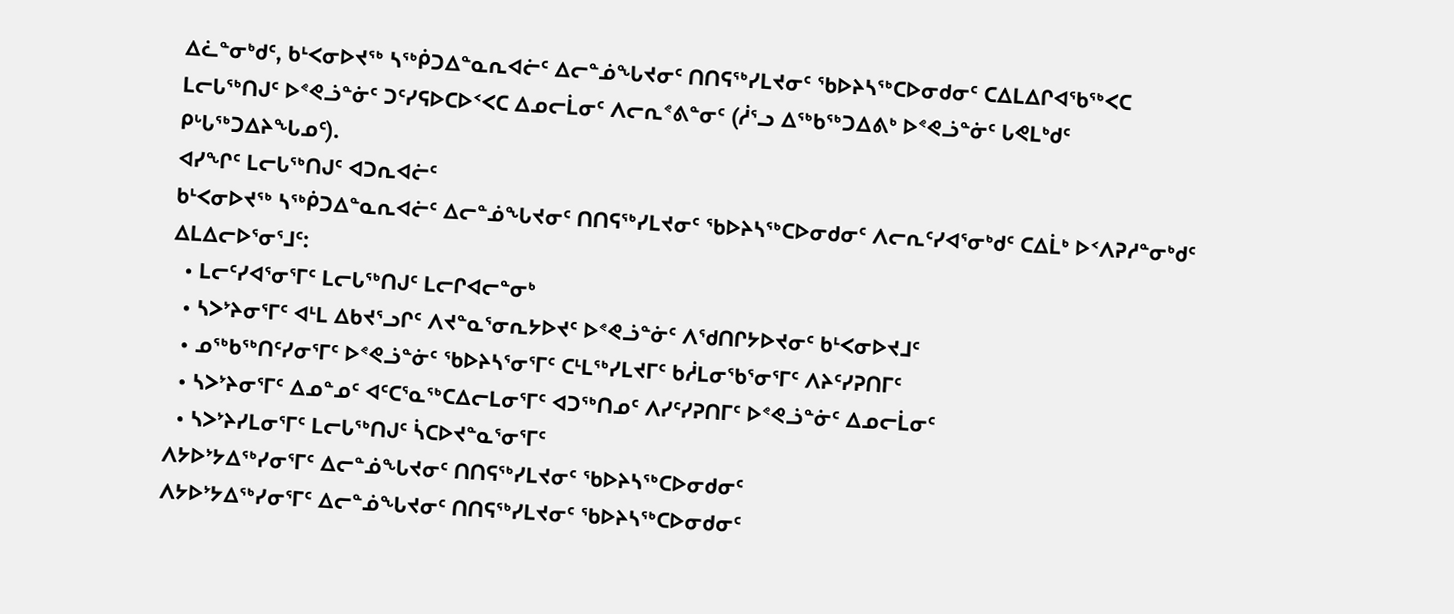ᐃᓛᓐᓂᒃᑯᑦ, ᑲᒻᐸᓂᐅᔪᖅ ᓴᖅᑮᑐᐃᓐᓇᕆᐊᓖᑦ ᐃᓕᓐᓅᖓᔪᓂᑦ ᑎᑎᕋᖅᓯᒪᔪᓂᑦ ᖃᐅᔨᓴᖅᑕᐅᓂᑯᓂᑦ ᑕᐃᒪᐃᒋᐊᖃᖅᐸᑕ ᒪᓕᒐᖅᑎᒍᑦ ᐅᕝᕙᓘᓐᓃᑦ ᑐᑦᓯᕋᐅᑕᐅᑉᐸᑕ ᐃᓄᓕᒫᓂᑦ ᐱᓕᕆᕝᕕᓐᓂᑦ (ᓲᕐᓗ ᐃᖅᑲᖅᑐᐃᕕᒃ ᐅᕝᕙᓘᓐᓃᑦ ᒐᕙᒪᒃᑯᑦ ᑭᒡᒐᖅᑐᐃᔨᖓᓄᑦ).
ᐊᓯᖏᑦ ᒪᓕᒐᖅᑎᒍᑦ ᐊᑐᕆᐊᓖᑦ
ᑲᒻᐸᓂᐅᔪᖅ ᓴᖅᑮᑐᐃᓐᓇᕆᐊᓖᑦ ᐃᓕᓐᓅᖓᔪᓂᑦ ᑎᑎᕋᖅᓯᒪᔪᓂᑦ ᖃᐅᔨᓴᖅᑕᐅᓂᑯᓂᑦ ᐱᓕᕆᑦᓯᐊᕐᓂᒃᑯᑦ ᑕᐃᒫᒃ ᐅᑉᐱᕈᓱᓐᓂᒃᑯᑦ ᐃᒪᐃᓕᐅᕐᓂᕐᒧᑦ:
  • ᒪᓕᑦᓯᐊᕐᓂᕐᒥᑦ ᒪᓕᒐᖅᑎᒍᑦ ᒪᓕᒋᐊᓕᓐᓂᒃ
  • ᓴᐳᔾᔨᓂᕐᒥᑦ ᐊᒻᒪ ᐃᑲᔪᕐᓗᒋᑦ ᐱᔪᓐᓇᕐᓂᕆᔭᐅᔪᑦ ᐅᕝᕙᓘᓐᓃᑦ ᐱᖁᑎᒋᔭᐅᔪᓂᑦ ᑲᒻᐸᓂᐅᔪᒧᑦ
  • ᓄᖅᑲᖅᑎᑦᓯᓂᕐᒥᑦ ᐅᕝᕙᓘᓐᓃᑦ ᖃᐅᔨᓴᕐᓂᕐᒥᑦ ᑕᒻᒪᖅᓯᒪᔪᒥᑦ ᑲᓲᒪᓂᖃᕐᓂᕐᒥᑦ ᐱᔨᑦᓯᕈᑎᒥᑦ
  • ᓴᐳᔾᔨᓂᕐᒥᑦ ᐃᓄᓐᓄᑦ ᐊᑦᑕᕐᓇᖅᑕᐃᓕᒪᓂᕐᒥᑦ ᐊᑐᖅᑎᓄᑦ ᐱᓯᑦᓯᕈᑎᒥᑦ ᐅᕝᕙᓘᓐᓃᑦ ᐃᓄᓕᒫᓂᑦ
  • ᓴᐳᔾᔨᓯᒪᓂᕐᒥᑦ ᒪᓕᒐᖅᑎᒍᑦ ᓵᑕᐅᔪᓐᓇᕐᓂᕐᒥᑦ
ᐱᔭᐅᔾᔭᐃᖅᓯᓂᕐᒥᑦ ᐃᓕᓐᓅᖓᔪᓂᑦ ᑎᑎᕋᖅᓯᒪᔪᓂᑦ ᖃᐅᔨᓴᖅᑕᐅᓂᑯᓂᑦ
ᐱᔭᐅᔾᔭᐃᖅᓯᓂᕐᒥᑦ ᐃᓕᓐᓅᖓᔪᓂᑦ ᑎᑎᕋᖅᓯᒪᔪᓂᑦ ᖃᐅᔨᓴᖅᑕᐅᓂᑯᓂᑦ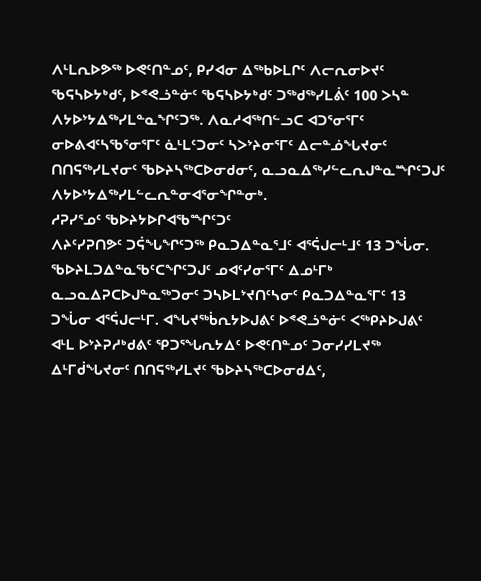ᐱᒻᒪᕆᐅᕗᖅ ᐅᕙᑦᑎᓐᓄᑦ, ᑭᓯᐊᓂ ᐃᖅᑲᐅᒪᒋᑦ ᐱᓕᕆᓂᐅᔪᑦ ᖃᕋᓴᐅᔭᒃᑯᑦ, ᐅᕝᕙᓘᓐᓃᑦ ᖃᕋᓴᐅᔭᒃᑯᑦ ᑐᖅᑯᖅᓯᒪᕖᑦ 100 ᐳᓴᓐ ᐱᔭᐅᔾᔭᐃᖅᓯᒪᓐᓇᖏᑦᑐᖅ. ᐱᓇᓱᐊᖅᑎᓪᓗᑕ ᐊᑐᕐᓂᕐᒥᑦ ᓂᐅᕕᐊᑦᓴᖃᕐᓂᕐᒥᑦ ᓈᒻᒪᑦᑐᓂᑦ ᓴᐳᔾᔨᓂᕐᒥᑦ ᐃᓕᓐᓅᖓᔪᓂᑦ ᑎᑎᕋᖅᓯᒪᔪᓂᑦ ᖃᐅᔨᓴᖅᑕᐅᓂᑯᓂᑦ, ᓇᓗᓇᐃᖅᓯᓪᓚᕆᒍᓐᓇᙱᑦᑐᒍᑦ ᐱᔭᐅᔾᔭᐃᖅᓯᒪᓪᓚᕆᓐᓂᐊᕐᓂᖏᓐᓂᒃ.
ᓱᕈᓯᕐᓄᑦ ᖃᐅᔨᔭᐅᒋᐊᖃᙱᑦᑐᑦ
ᐱᔨᑦᓯᕈᑎᕗᑦ ᑐᕌᖓᖏᑦᑐᖅ ᑭᓇᑐᐃᓐᓇᕐᒧᑦ ᐊᕐᕌᒍᓕᒻᒧᑦ 13 ᑐᖔᓂ. ᖃᐅᔨᒪᑐᐃᓐᓇᖃᑦᑕᖏᑦᑐᒍᑦ ᓄᐊᑦᓯᓂᕐᒥᑦ ᐃᓄᒻᒥᒃ ᓇᓗᓇᐃᕈᑕᐅᒍᓐᓇᖅᑐᓂᑦ ᑐᓴᐅᒪᔾᔪᑎᑦᓴᓂᑦ ᑭᓇᑐᐃᓐᓇᕐᒥᑦ 13 ᑐᖔᓂ ᐊᕐᕌᒍᓕᒻᒥ. ᐊᖓᔪᖅᑳᕆᔭᐅᒍᕕᑦ ᐅᕝᕙᓘᓐᓃᑦ ᐸᖅᑭᔨᐅᒍᕕᑦ ᐊᒻᒪ ᐅᔾᔨᕈᓱᒃᑯᕕᑦ ᕿᑐᕐᖓᕆᔭᐃᑦ ᐅᕙᑦᑎᓐᓄᑦ ᑐᓂᓯᓯᒪᔪᖅ ᐃᒻᒥᑰᖓᔪᓂᑦ ᑎᑎᕋᖅᓯᒪᔪᑦ ᖃᐅᔨᓴᖅᑕᐅᓂᑯᐃᑦ,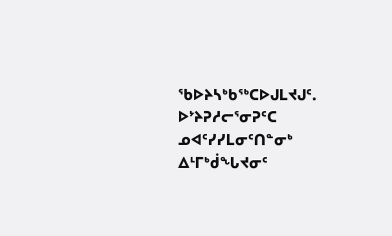ᖃᐅᔨᓴᒃᑲᖅᑕᐅᒍᒪᔪᒍᑦ. ᐅᔾᔨᕈᓱᓕᕐᓂᕈᑦᑕ ᓄᐊᑦᓯᓯᒪᓂᑦᑎᓐᓂᒃ ᐃᒻᒥᒃᑰᖓᔪᓂᑦ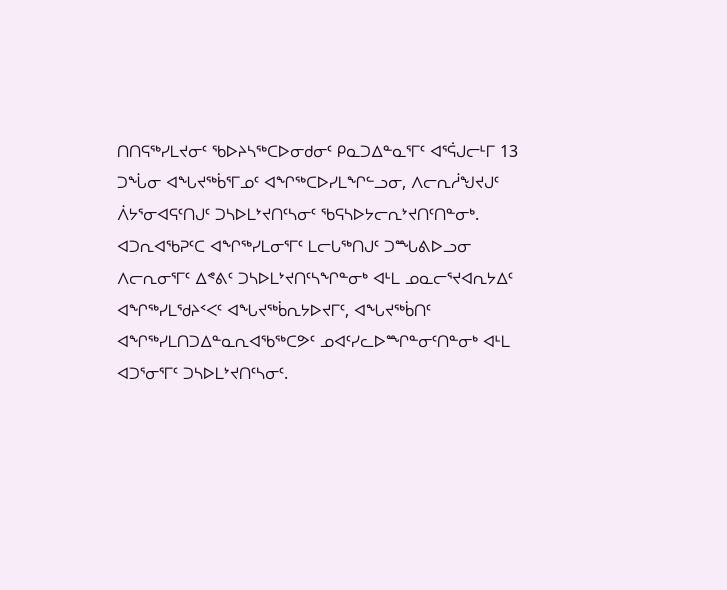ᑎᑎᕋᖅᓯᒪᔪᓂᑦ ᖃᐅᔨᓴᖅᑕᐅᓂᑯᓂᑦ ᑭᓇᑐᐃᓐᓇᕐᒥᑦ ᐊᕐᕌᒍᓕᒻᒥ 13 ᑐᖔᓂ ᐊᖓᔪᖅᑳᕐᒥᓄᑦ ᐊᖏᖅᑕᐅᓯᒪᖏᓪᓗᓂ, ᐱᓕᕆᓲᖑᔪᒍᑦ ᐲᔭᕐᓂᐊᕋᑦᑎᒍᑦ ᑐᓴᐅᒪᔾᔪᑎᑦᓴᓂᑦ ᖃᕋᓴᐅᔭᓕᕆᔾᔪᑎᑦᑎᓐᓂᒃ.
ᐊᑐᕆᐊᖃᕈᑦᑕ ᐊᖏᖅᓯᒪᓂᕐᒥᑦ ᒪᓕᒐᖅᑎᒍᑦ ᑐᙵᕕᐅᓗᓂ ᐱᓕᕆᓂᕐᒥᑦ ᐃᕝᕕᑦ ᑐᓴᐅᒪᔾᔪᑎᑦᓴᖏᓐᓂᒃ ᐊᒻᒪ ᓄᓇᓕᕐᔪᐊᕆᔭᐃᑦ ᐊᖏᖅᓯᒪᖁᔨᑉᐸᑦ ᐊᖓᔪᖅᑳᕆᔭᐅᔪᒥᑦ, ᐊᖓᔪᖅᑳᑎᑦ ᐊᖏᖅᓯᒪᑎᑐᐃᓐᓇᕆᐊᖃᖅᑕᕗᑦ ᓄᐊᑦᓯᓚᐅᙱᓐᓂᑦᑎᓐᓂᒃ ᐊᒻᒪ ᐊᑐᕐᓂᕐᒥᑦ ᑐᓴᐅᒪᔾᔪᑎᑦᓴᓂᑦ.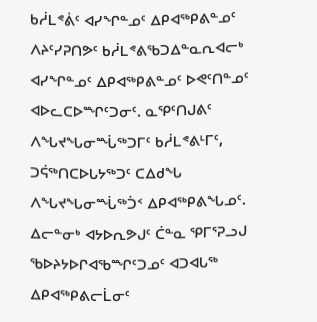ᑲᓲᒪᕝᕖᑦ ᐊᓯᖏᓐᓄᑦ ᐃᑭᐊᖅᑭᕕᓐᓄᑦ
ᐱᔨᑦᓯᕈᑎᕗᑦ ᑲᓲᒪᕝᕕᖃᑐᐃᓐᓇᕆᐊᓕᒃ ᐊᓯᖏᓐᓄᑦ ᐃᑭᐊᖅᑭᕕᓐᓄᑦ ᐅᕙᑦᑎᓐᓄᑦ ᐊᐅᓚᑕᐅᙱᑦᑐᓂᑦ. ᓇᕿᑦᑎᒍᕕᑦ ᐱᖓᔪᖓᓂᙶᖅᑐᒥᑦ ᑲᓲᒪᕝᕕᒻᒥᑦ, ᑐᕌᖅᑎᑕᐅᒐᔭᖅᑐᑦ ᑕᐃᑯᖓ ᐱᖓᔪᖓᓂᙶᖅᑑᑉ ᐃᑭᐊᖅᑭᕕᖓᓄᑦ. ᐃᓕᓐᓂᒃ ᐊᔭᐅᕆᕗᒍᑦ ᑖᓐᓇ ᕿᒥᕐᕈᓗᒍ ᖃᐅᔨᔭᐅᒋᐊᖃᙱᑦᑐᓄᑦ ᐊᑐᐊᒐᖅ ᐃᑭᐊᖅᑭᕕᓕᒫᓂᑦ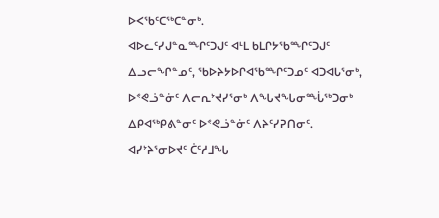ᐅᐸᖃᑦᑕᖅᑕᓐᓂᒃ.
ᐊᐅᓚᑦᓯᒍᓐᓇᙱᑦᑐᒍᑦ ᐊᒻᒪ ᑲᒪᒋᔭᖃᙱᑦᑐᒍᑦ ᐃᓗᓕᖏᓐᓄᑦ, ᖃᐅᔨᔭᐅᒋᐊᖃᙱᑦᑐᓄᑦ ᐊᑐᐊᒐᕐᓂᒃ, ᐅᕝᕙᓘᓐᓃᑦ ᐱᓕᕆᔾᔪᓯᕐᓂᒃ ᐱᖓᔪᖓᓂᙶᖅᑐᓂᒃ ᐃᑭᐊᖅᑭᕕᓐᓂᑦ ᐅᕝᕙᓘᓐᓃᑦ ᐱᔨᑦᓯᕈᑎᓂᑦ.
ᐊᓯᔾᔨᕐᓂᐅᔪᑦ ᑖᑦᓱᒧᖓ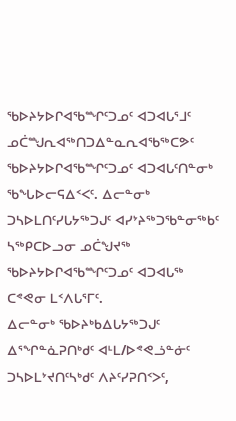ᖃᐅᔨᔭᐅᒋᐊᖃᙱᑦᑐᓄᑦ ᐊᑐᐊᒐᕐᒧᑦ
ᓄᑖᙳᕆᐊᖅᑎᑐᐃᓐᓇᕆᐊᖃᖅᑕᕗᑦ ᖃᐅᔨᔭᐅᒋᐊᖃᙱᑦᑐᓄᑦ ᐊᑐᐊᒐᑦᑎᓐᓂᒃ ᖃᖓᐅᓕᕋᐃᑉᐸᑦ. ᐃᓕᓐᓂᒃ ᑐᓴᐅᒪᑎᑦᓯᒐᔭᖅᑐᒍᑦ ᐊᓯᔾᔨᖅᑐᖃᓐᓂᖅᑲᑦ ᓴᖅᑭᑕᐅᓗᓂ ᓄᑖᖑᔪᖅ ᖃᐅᔨᔭᐅᒋᐊᖃᙱᑦᑐᓄᑦ ᐊᑐᐊᒐᖅ ᑕᕝᕙᓂ ᒪᑉᐱᒐᕐᒥᑦ.
ᐃᓕᓐᓂᒃ ᖃᐅᔨᒃᑲᐃᒐᔭᖅᑐᒍᑦ ᐃᕐᖏᓐᓈᕈᑎᒃᑯᑦ ᐊᒻᒪ/ᐅᕝᕙᓘᓐᓃᑦ ᑐᓴᐅᒪᔾᔪᑎᑦᓴᒃᑯᑦ ᐱᔨᑦᓯᕈᑎᑉᐳᑦ,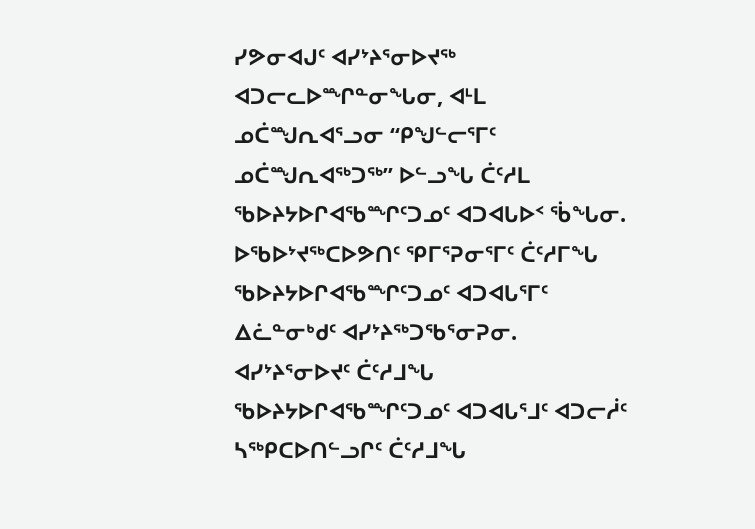ᓯᕗᓂᐊᒍᑦ ᐊᓯᔾᔨᕐᓂᐅᔪᖅ ᐊᑐᓕᓚᐅᙱᓐᓂᖓᓂ, ᐊᒻᒪ ᓄᑖᙳᕆᐊᕐᓗᓂ “ᑭᖑᓪᓕᕐᒥᑦ ᓄᑖᙳᕆᐊᖅᑐᖅ” ᐅᓪᓗᖓ ᑖᑦᓱᒪ ᖃᐅᔨᔭᐅᒋᐊᖃᙱᑦᑐᓄᑦ ᐊᑐᐊᒐᐅᑉ ᖄᖓᓂ.
ᐅᖃᐅᔾᔪᖅᑕᐅᕗᑎᑦ ᕿᒥᕐᕈᓂᕐᒥᑦ ᑖᑦᓱᒥᖓ ᖃᐅᔨᔭᐅᒋᐊᖃᙱᑦᑐᓄᑦ ᐊᑐᐊᒐᕐᒥᑦ ᐃᓛᓐᓂᒃᑯᑦ ᐊᓯᔾᔨᖅᑐᖃᕐᓂᕈᓂ. ᐊᓯᔾᔨᕐᓂᐅᔪᑦ ᑖᑦᓱᒧᖓ ᖃᐅᔨᔭᐅᒋᐊᖃᙱᑦᑐᓄᑦ ᐊᑐᐊᒐᕐᒧᑦ ᐊᑐᓕᓲᑦ ᓴᖅᑭᑕᐅᑎᓪᓗᒋᑦ ᑖᑦᓱᒧᖓ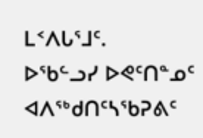ᒪᑉᐱᒐᕐᒧᑦ.
ᐅᖃᓪᓗᓯ ᐅᕙᑦᑎᓐᓄᑦ
ᐊᐱᖅᑯᑎᑦᓴᖃᕈᕕᑦ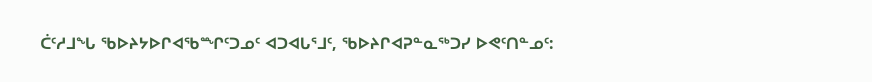ᑖᑦᓱᒧᖓ ᖃᐅᔨᔭᐅᒋᐊᖃᙱᑦᑐᓄᑦ ᐊᑐᐊᒐᕐᒧᑦ, ᖃᐅᔨᒋᐊᕈᓐᓇᖅᑐᓯ ᐅᕙᑦᑎᓐᓄᑦ: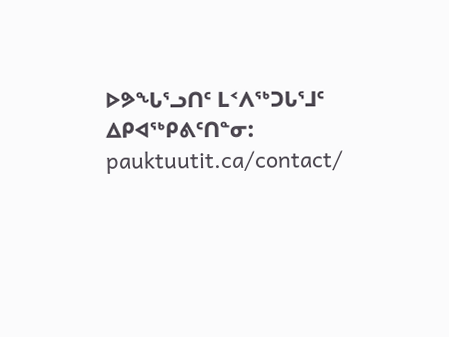ᐅᕗᖓᕐᓗᑎᑦ ᒪᑉᐱᖅᑐᒐᕐᒧᑦ ᐃᑭᐊᖅᑭᕕᑦᑎᓐᓂ: pauktuutit.ca/contact/